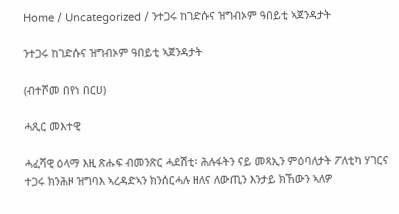Home / Uncategorized / ንተጋሩ ከገድሱና ዝግብኦም ዓበይቲ ኣጀንዳታት

ንተጋሩ ከገድሱና ዝግብኦም ዓበይቲ ኣጀንዳታት

(ብተሾመ በየነ በርሀ)

ሓጺር መእተዊ

ሓፈሻዊ ዕላማ እዚ ጽሑፍ ብመንጽር ሓደሽቲ፡ ሕሉፋትን ናይ መጻኢን ምዕባለታት ፖለቲካ ሃገርና ተጋሩ ክንሕዞ ዝግባእ ኣረዳድኣን ክንሰርሓሉ ዘለና ለውጢን እንታይ ክኸውን ኣለዎ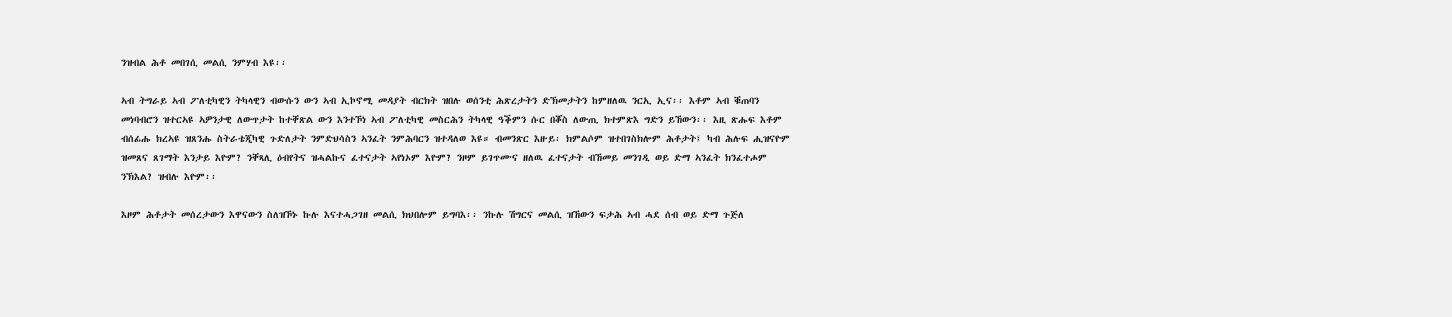ንዝብል ሕቶ መበገሲ መልሲ ንምሃብ እዩ፡፡

ኣብ ትግራይ ኣብ ፖለቲካዊን ትካላዊን ብውሱን ውን ኣብ ኢኮኖሚ መዳያት ብርክት ዝበሉ ወሰንቲ ሕጽረታትን ድኽመታትን ከምዘለዉ ንርኢ ኢና፡፡ እቶም ኣብ ቑጠባን መነባብሮን ዝተርኣዩ ኣዎንታዊ ለውጥታት ከተቐጽል ውን እንተኾነ ኣብ ፖለቲካዊ መስርሕን ትካላዊ ዓቕምን ሱር በቖስ ለውጢ ክተምጽእ ግድን ይኸውን፡፡ እዚ ጽሑፍ እቶም ብሰፊሑ ክረኣዩ ዝጸንሑ ስትራቴጂካዊ ጉድለታት ንምድህሳስን ኣንፈት ንምሕባርን ዝተዳለወ እዩ። ብመንጽር እዙይ፡ ክምልሶም ዝተበገስክሎም ሕቶታት፤ ካብ ሕሉፍ ሒዝናዮም ዝመጸና ጸገማት እንታይ እዮም? ንቐጻሊ ዕብየትና ዝሓልኩና ፈተናታት ኣየነኦም እዮም? ንዞም ይገጥሙና ዘለዉ ፈተናታት ብኸመይ መንገዲ ወይ ድማ ኣንፈት ክንፈተሖም ንኽእል? ዝብሉ እዮም፡፡

እዞም ሕቶታት መሰረታውን እዋናውን ስለዝኾኑ ኩሉ እናተሓጋገዘ መልሲ ክህበሎም ይግባእ፡፡ ንኩሉ ሽግርና መልሲ ዝኸውን ፍታሕ ኣብ ሓደ ሰብ ወይ ድማ ጉጅለ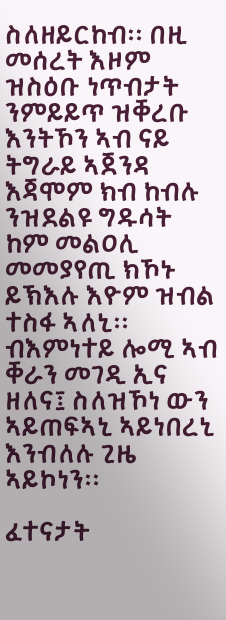ስለዘይርከብ፡፡ በዚ መሰረት እዞም ዝስዕቡ ነጥብታት ንምይይጥ ዝቐረቡ እንትኾን ኣብ ናይ ትግራይ ኣጀንዳ እጃሞም ክብ ከብሉ ንዝደልዩ ግዱሳት ከም መልዐሊ መመያየጢ ክኾኑ ይኽእሉ እዮም ዝብል ተስፋ ኣለኒ፡፡ ብእምነተይ ሎሚ ኣብ ቐራን መገዲ ኢና ዘለና፤ ስለዝኾነ ውን ኣይጠፍኣኒ ኣይነበረኒ እንብለሉ ጊዜ ኣይኮነን፡፡

ፈተናታት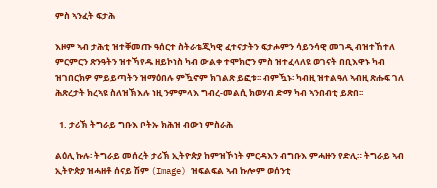ምስ ኣንፈት ፍታሕ

እዞም ኣብ ታሕቲ ዝተቐመጡ ዓሰርተ ስትራቴጂካዊ ፈተናታትን ፍታሖምን ሳይንሳዊ መገዲ ብዝተኸተለ ምርምርን ጽንዓትን ዝተኻየዱ ዘይኮነስ ካብ ውልቀ ተሞክሮን ምስ ዝተፈላለዩ ወገናት በቢእዋኑ ካብ ዝገበርክዎ ምይይጣትን ዝማዕበሉ ምዃኖም ክገልጽ ይፎቱ፡፡ ብምዃኑ፡ ካብዚ ዝተልዓለ ኣብዚ ጽሑፍ ገለ ሕጽረታት ክረኣዩ ስለዝኽእሉ ነዚ ንምምላእ ግብረ-መልሲ ክወሃብ ድማ ካብ ኣንበብቲ ይጽበ፡፡

  1. ታሪኽ ትግራይ ግቡእ ቦትኡ ክሕዝ ብውነ ምስራሕ

ልዕሊ ኩሉ፡ ትግራይ መሰረት ታሪኽ ኢትዮጵያ ከምዝኾነት ምርዳእን ብግቡእ ምሓዙን የድሊ። ትግራይ ኣብ ኢትዮጵያ ዝሓዘቶ ሰናይ ሽም (Image) ዝፍልፍል ኣብ ኩሎም ወሰንቲ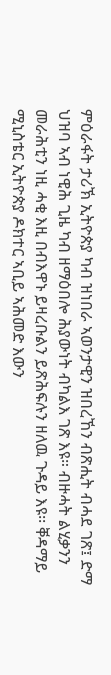ምዕራፋት ታሪኽ ኢትዮጵያ ካብ ዝነበራ ኣወንታዊን ዝበረኸን ብጽሒት ብሓደ ገጽ፤ ድማ ህዝባ ኣብ ነዊሕ ጊዜ ካብ ዘማዕበሎ ሕያውነት ብካልእ ገጽ እዩ። ብዙሓት ልሂቃንን መራሕቲን ነዚ ሓቂ እዚ በብእዋኑ ይዛረቡልን ይጽሕፍሉን ዘለዉ ጉዳይ እዩ፡፡ ቐዳማይ ሚኒስቴር ኢትዮጵያ ዶክተር ኣቢይ ኣሕመድ እውን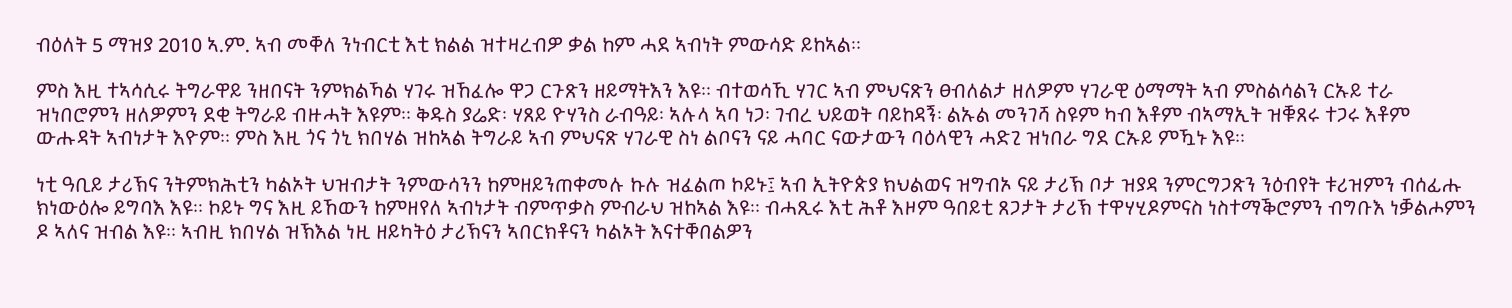ብዕለት 5 ማዝያ 2010 ኣ.ም. ኣብ መቐለ ንነብርቲ እቲ ክልል ዝተዛረብዎ ቃል ከም ሓደ ኣብነት ምውሳድ ይከኣል፡፡

ምስ እዚ ተኣሳሲሩ ትግራዋይ ንዘበናት ንምክልኻል ሃገሩ ዝኸፈሎ ዋጋ ርጉጽን ዘይማትእን እዩ፡፡ ብተወሳኺ ሃገር ኣብ ምህናጽን ፀብለልታ ዘለዎም ሃገራዊ ዕማማት ኣብ ምስልሳልን ርኡይ ተራ ዝነበሮምን ዘለዎምን ደቂ ትግራይ ብዙሓት እዩም፡፡ ቅዱስ ያሬድ፡ ሃጸይ ዮሃንስ ራብዓይ፡ ኣሉላ ኣባ ነጋ፡ ገብረ ህይወት ባይከዳኝ፡ ልኡል መንገሻ ስዩም ካብ እቶም ብኣማኢት ዝቑጸሩ ተጋሩ እቶም ውሑዳት ኣብነታት እዮም፡፡ ምስ እዚ ጎና ጎኒ ክበሃል ዝከኣል ትግራይ ኣብ ምህናጽ ሃገራዊ ስነ ልቦናን ናይ ሓባር ናውታውን ባዕላዊን ሓድጊ ዝነበራ ግደ ርኡይ ምዃኑ እዩ፡፡

ነቲ ዓቢይ ታሪኽና ንትምክሕቲን ካልኦት ህዝብታት ንምውሳንን ከምዘይንጠቀመሉ ኩሉ ዝፈልጦ ኮይኑ፤ ኣብ ኢትዮጵያ ክህልወና ዝግብኦ ናይ ታሪኽ ቦታ ዝያዳ ንምርግጋጽን ንዕብየት ቱሪዝምን ብሰፊሑ ክነውዕሎ ይግባእ እዩ፡፡ ኮይኑ ግና እዚ ይኸውን ከምዘየለ ኣብነታት ብምጥቃስ ምብራህ ዝከኣል እዩ፡፡ ብሓጺሩ እቲ ሕቶ እዞም ዓበይቲ ጸጋታት ታሪኽ ተዋሃሂዶምናስ ነስተማቕሮምን ብግቡእ ነቓልሖምን ዶ ኣለና ዝብል እዩ፡፡ ኣብዚ ክበሃል ዝኽእል ነዚ ዘይካትዕ ታሪኽናን ኣበርክቶናን ካልኦት እናተቐበልዎን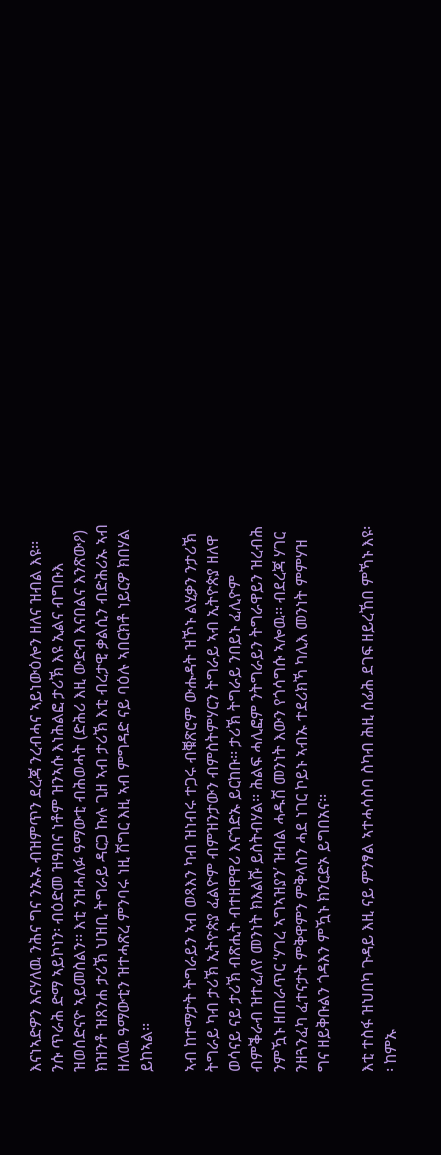እናነኣድዎን እናሃለዉ ንሕና ግና ንኡኡ ብዝምጥን ደረጃ ንረብሓና ኣይነውዕሎን ዘለና ዝብል እዩ፡፡ ንሱ ጥራሕ ድማ ኣይኮነን፡ ብዕድመ ዝዓበና ነቶም ዝንኣሱ እነሕልፎ ታሪኽ እዩ ኢልና ብግቡእ ዝወሰድናዮ ኣይመስልን፡፡ እቲ ንዝሓለፉ ዓማውቲ ብሕወሓት (ድሕሪ እዚ ውድብ እናበልና እንጽውዖ) ክዝንቶ ዝጸንሐ ታሪኽ ህዝቢ ትግራይ ዳርጋ ኩሉ ጊዘ ኣብ ታሪኽ እቲ ብረታዊ ቃልሲን ብድሕሪኡ ኣብ ዘለዉ ዓማውቲን ዝተሓጽረ ምንባሩ ነዚ ሽግር እዚ ኣብ ምግዳድ ናይ ባዕሉ ኣበርክቶ ነይርዎ ክበሃል ይከኣል፡፡

ኣብ ከተማታት ትግራይን ኣብ ወጻእን ካብ ዝነብሩ ተጋሩ ብቑጽሮም ውሑዳት ዝኾኑ ልሂቃን ንታሪኽ ትግራይ ካብ ታሪኽ ኢትዮጵያ ፈልዮም ብምዝንታውን ብምስትምሃርን ትግራይ ኣብ ኢትዮጵያ ዘለዋ ወሳናይ ናይ ታሪኽ ብጽሒት ብተዘዋዋሪ እናጎድኡ ይርከቡ፡፡ ታሪኽ ትግራይ ንበይኑ ፈሊዮም ብምቕራብ ዝተፈለየ መንነት ክእልሹ ይስትብሃል፡፡ ሕልፍ ሓሊፎም ንትግራይን ትግራዋይን ዝረብሕ ንምዃኑ ዘጠራጥር ‘ሃገረ ኣግኣዝያን’ ዝብል ሓዱሽ መንነት እውን የጎሳግሱ ኣሎዉ፡፡ ብደረጃ ሃገር ንዘጓንፈካ ፈተናታት ምቅዋምን ምቅላስን ሓደ ነገር ኮይኑ ኣብኡ ተደሪክኻ ካሊእ መንነት ምምሃዝ ግና ዘይቅቡልን ጎዳእን ምዃኑ ክንርድኦ ይግበአና፡፡

እቲ ተስፋ ዝህበካ ጉዳይ እዚ ናይ ምንፃል ኣተሓሳስባ ስካብ ሕዚ ሰፊሕ ደገፍ ዘይረኸበ ምኻኑ እዩ፡፡ ከምኡ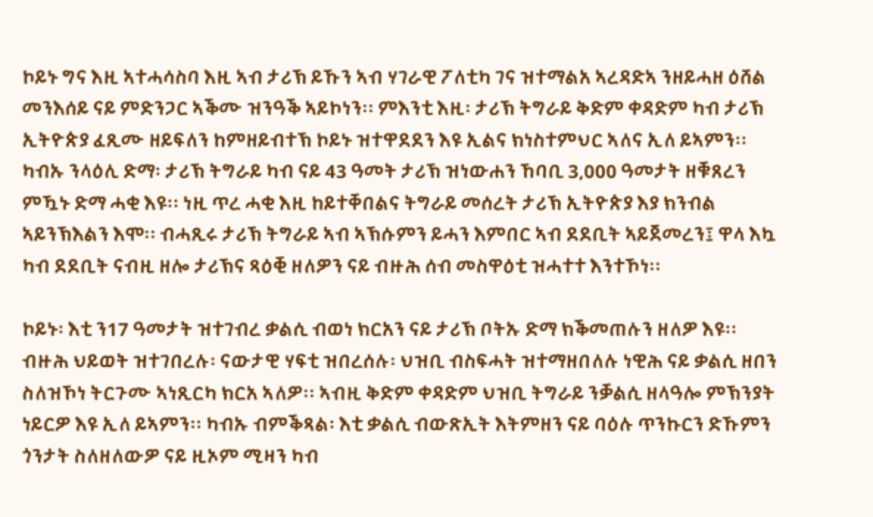ኮይኑ ግና እዚ ኣተሓሳስባ እዚ ኣብ ታሪኽ ይኹን ኣብ ሃገራዊ ፖለቲካ ገና ዝተማልአ ኣረዳድኣ ንዘይሓዘ ዕሸል መንእሰይ ናይ ምድንጋር ኣቕሙ ዝንዓቕ ኣይኮነን፡፡ ምእንቲ እዚ፡ ታሪኽ ትግራይ ቅድም ቀዳድም ካብ ታሪኽ ኢትዮጵያ ፈጺሙ ዘይፍለን ከምዘይብተኽ ኮይኑ ዝተዋደደን እዩ ኢልና ክነስተምህር ኣለና ኢለ ይኣምን፡፡ ካብኡ ንላዕሊ ድማ፡ ታሪኽ ትግራይ ካብ ናይ 43 ዓመት ታሪኽ ዝነውሐን ኸባቢ 3,000 ዓመታት ዘቑጸረን ምዃኑ ድማ ሓቂ እዩ፡፡ ነዚ ጥረ ሓቂ እዚ ከይተቐበልና ትግራይ መሰረት ታሪኽ ኢትዮጵያ እያ ክንብል ኣይንኽእልን እሞ፡፡ ብሓጺሩ ታሪኽ ትግራይ ኣብ ኣኽሱምን ይሓን እምበር ኣብ ደደቢት ኣይጀመረን፤ ዋላ እኳ ካብ ደደቢት ናብዚ ዘሎ ታሪኽና ጻዕቒ ዘለዎን ናይ ብዙሕ ሰብ መስዋዕቲ ዝሓተተ እንተኾነ፡፡

ኮይኑ፡ እቲ ን17 ዓመታት ዝተገብረ ቃልሲ ብወነ ክርአን ናይ ታሪኽ ቦትኡ ድማ ክቕመጠሉን ዘለዎ እዩ፡፡ ብዙሕ ህይወት ዝተገበረሉ፡ ናውታዊ ሃፍቲ ዝበረሰሉ፡ ህዝቢ ብስፍሓት ዝተማዘበለሉ ነዊሕ ናይ ቃልሲ ዘበን ስለዝኾነ ትርጉሙ ኣነጺርካ ክርአ ኣለዎ፡፡ ኣብዚ ቅድም ቀዳድም ህዝቢ ትግራይ ንቓልሲ ዘላዓሎ ምኽንያት ነይርዎ እዩ ኢለ ይኣምን፡፡ ካብኡ ብምቕጻል፡ እቲ ቃልሲ ብውጽኢት እትምዘን ናይ ባዕሉ ጥንኩርን ድኹምን ጎንታት ስለዘለውዎ ናይ ዚኦም ሚዛን ካብ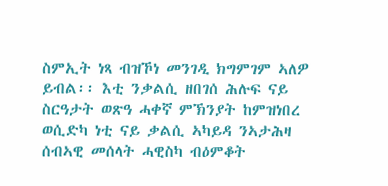ስምኢት ነጻ ብዝኾነ መንገዲ ክግምገም ኣለዎ ይብል፡፡ እቲ ንቃልሲ ዘበገሰ ሕሉፍ ናይ ስርዓታት ወጽዓ ሓቀኛ ምኽንያት ከምዝነበረ ወሲድካ ነቲ ናይ ቃልሲ ኣካይዳ ንኣታሕዛ ሰብኣዊ መሰላት ሓዊስካ ብዕምቆት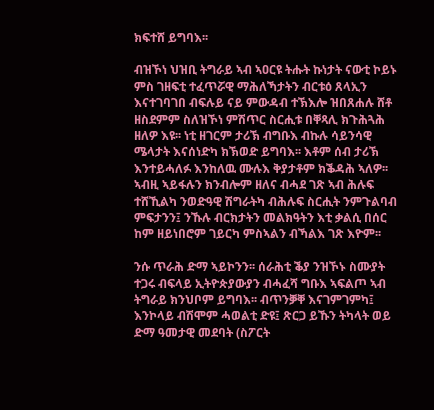ክፍተሸ ይግባእ፡፡

ብዝኾነ ህዝቢ ትግራይ ኣብ ኣዐርዩ ትሑት ኩነታት ናውቲ ኮይኑ ምስ ገዘፍቲ ተፈጥሯዊ ማሕለኻታትን ብርቱዕ ጸላኢን እናተገባገበ ብፍሉይ ናይ ምውዳብ ተኽእሎ ዝበጸሐሉ ሸቶ ዘስደምም ስለዝኾነ ምሽጥር ስርሒቱ በቐጻሊ ክጉሕጓሕ ዘለዎ እዩ፡፡ ነቲ ዘገርም ታሪኽ ብግቡእ ብኩሉ ሳይንሳዊ ሜላታት እናሰነድካ ክኽወድ ይግባእ፡፡ እቶም ሰብ ታሪኽ እንተይሓለፉ እንከለዉ ሙሉእ ቅያታቶም ክቕዳሕ ኣለዎ፡፡ ኣብዚ ኣይፋሉን ክንብሎም ዘለና ብሓደ ገጽ ኣብ ሕሉፍ ተሸኺልካ ንወድዓዊ ሽግራትካ ብሕሉፍ ስርሒት ንምጉልባብ ምፍታንን፤ ንኹሉ ብርክታትን መልክዓትን እቲ ቃልሲ በሰር ከም ዘይነበሮም ገይርካ ምስኣልን ብኻልእ ገጽ እዮም፡፡

ንሱ ጥራሕ ድማ ኣይኮንን፡፡ ሰራሕቲ ቕያ ንዝኾኑ ስሙያት ተጋሩ ብፍላይ ኢትዮጵያውያን ብሓፈሻ ግቡእ ኣፍልጦ ኣብ ትግራይ ክንህቦም ይግባእ፡፡ ብጥንቓቐ እናገምገምካ፤ እንኮላይ ብሽሞም ሓወልቲ ድዩ፤ ጽርጋ ይኹን ትካላት ወይ ድማ ዓመታዊ መደባት (ስፖርት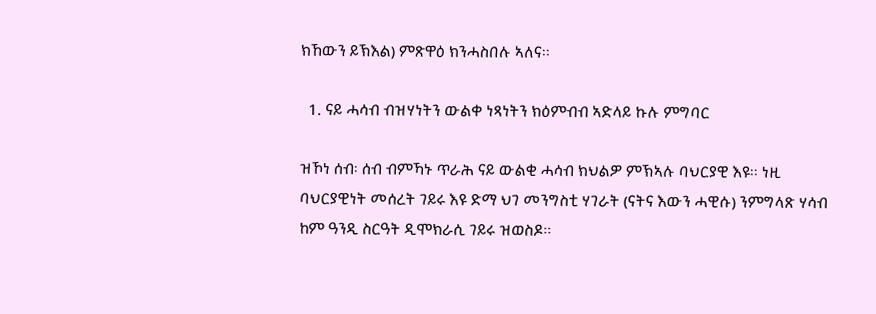ክኸውን ይኽእል) ምጽዋዕ ክንሓስበሉ ኣለና፡፡

  1. ናይ ሓሳብ ብዝሃነትን ውልቀ ነጻነትን ክዕምብብ ኣድላይ ኩሉ ምግባር

ዝኾነ ሰብ፡ ሰብ ብምኻኑ ጥራሕ ናይ ውልቂ ሓሳብ ክህልዎ ምኽኣሉ ባህርያዊ እዩ፡፡ ነዚ ባህርያዊነት መሰረት ገይሩ እዩ ድማ ህገ መንግስቲ ሃገራት (ናትና እውን ሓዊሱ) ንምግላጽ ሃሳብ ከም ዓንዲ ስርዓት ዲሞክራሲ ገይሩ ዝወስዶ፡፡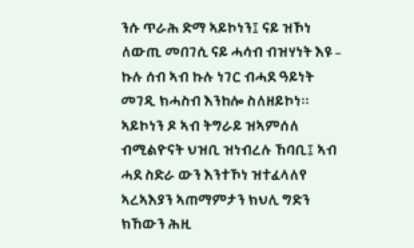ንሱ ጥራሕ ድማ ኣይኮነን፤ ናይ ዝኾነ ለውጢ መበገሲ ናይ ሓሳብ ብዝሃነት እዩ – ኩሉ ሰብ ኣብ ኩሉ ነገር ብሓደ ዓይነት መገዲ ክሓስብ እንከሎ ስለዘይኮነ፡፡ ኣይኮነን ዶ ኣብ ትግራይ ዝኣምሰለ ብሚልዮናት ህዝቢ ዝነብረሉ ኸባቢ፤ ኣብ ሓደ ስድራ ውን እንተኾነ ዝተፈላለየ ኣረኣእያን ኣጠማምታን ክህሊ ግድን ክኸውን ሕዚ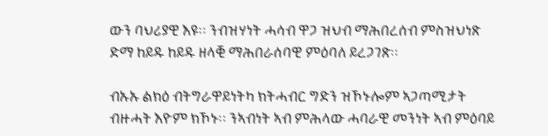ውን ባህሪያዊ እዩ፡፡ ንብዝሃነት ሓሳብ ዋጋ ዝህብ ማሕበረሰብ ምስዝህነጽ ድማ ከይዱ ከይዱ ዘላቒ ማሕበራሰባዊ ምዕባለ ይረጋገጽ፡፡

ብኡኡ ልክዕ ብትግራዋይነትካ ክትሓብር ግድን ዝኾኑሎም ኣጋጣሚታት ብዙሓት እዮም ክኾኑ፡፡ ንኣብነት ኣብ ምሕላው ሓባራዊ መንነት ኣብ ምዕባይ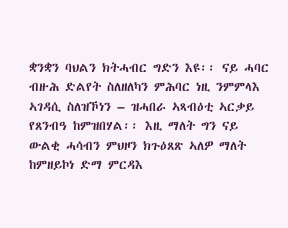ቋንቋን ባህልን ክትሓብር ግድን እዩ፡፡ ናይ ሓባር ብዙሕ ድልየት ስለዘለካን ምሕባር ነዚ ንምምላእ ኣገዳሲ ስለዝኾነን – ዝሓበራ ኣጻብዕቲ ኣርቃይ የጸንብዓ ከምዝበሃል፡፡ እዚ ማለት ግን ናይ ውልቂ ሓሳብን ምህዞን ክጉዕጸጽ ኣለዎ ማለት ከምዘይኮነ ድማ ምርዳእ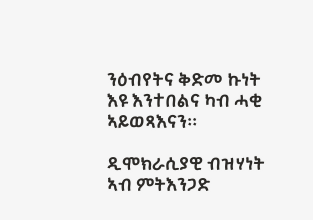ንዕብየትና ቅድመ ኩነት እዩ እንተበልና ካብ ሓቂ ኣይወጻእናን፡፡

ዲሞክራሲያዊ ብዝሃነት ኣብ ምትእንጋድ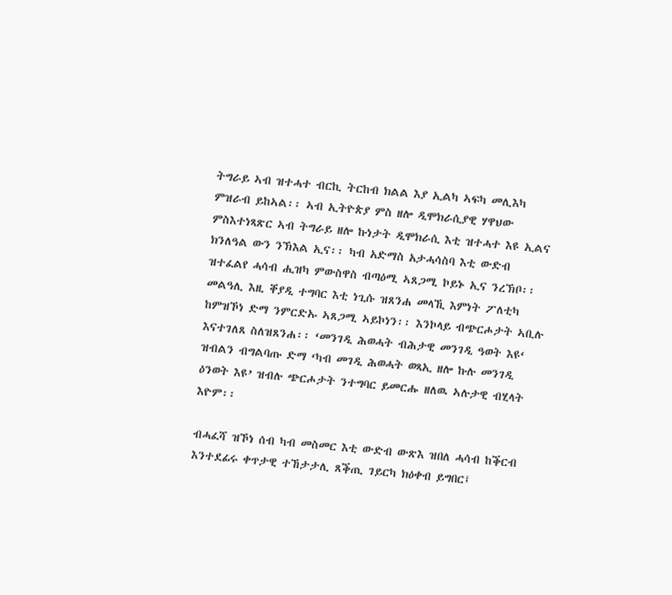ትግራይ ኣብ ዝተሓተ ብርኪ ትርከብ ክልል እያ ኢልካ ኣፍካ መሊእካ ምዝራብ ይከኣል፡፡ ኣብ ኢትዮጵያ ምስ ዘሎ ዲሞክራሲያዊ ሃዋህው ምስእተነጻጽር ኣብ ትግራይ ዘሎ ኩነታት ዲሞክራሲ እቲ ዝተሓተ እዩ ኢልና ክንለዓል ውን ንኽእል ኢና፡፡ ካብ አድማስ አታሓሳስባ እቲ ውድብ ዝተፈልየ ሓሳብ ሒዝካ ምውስዋስ ብጣዕሚ ኣጸጋሚ ኮይኑ ኢና ንረኽቦ፡፡  መልዓሊ እዚ ቐያዲ ተግባር እቲ ነጊሱ ዝጸንሐ መላኺ እምነት ፖለቲካ ከምዝኾነ ድማ ንምርድኡ ኣጸጋሚ ኣይኮነን፡፡ እንኮላይ ብጭርሖታት ኣቢሉ እናተገለጸ ስለዝጸንሐ፡፡ ‘መንገዲ ሕወሓት ብሕታዊ መንገዲ ዓወት እዩ‘ ዝብልን ብግልባጡ ድማ ‘ካብ መገዲ ሕወሓት ወጻኢ ዘሎ ኩሉ መንገዲ ዕንወት እዩ’ ዝብሉ ጭርሖታት ንተግባር ይመርሑ ዘለዉ ኣሉታዊ ብሂላት እዮም፡፡

ብሓፈሻ ዝኾነ ሰብ ካብ መስመር እቲ ውድብ ውጽእ ዝበለ ሓሳብ ከቕርብ እንተደፊሩ ቀጥታዊ ተኸታታሊ ጸቕጢ ገይርካ ክዕቀብ ይግበር፤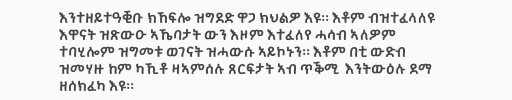እንተዘይተዓቒቡ ክኸፍሎ ዝግደድ ዋጋ ክህልዎ እዩ፡፡ እቶም ብዝተፈላለዩ እዋናት ዝጽውዑ ኣኼባታት ውን እዞም እተፈለየ ሓሳብ ኣለዎም ተባሂሎም ዝግመቱ ወገናት ዝሓውሱ ኣይኮኑን፡፡ እቶም በቲ ውድብ ዝመሃዙ ከም ካኺቶ ዛኣምሰሉ ጸርፍታት ኣብ ጥቕሚ  እንትውዕሉ ደማ  ዘሰክፈካ እዩ፡፡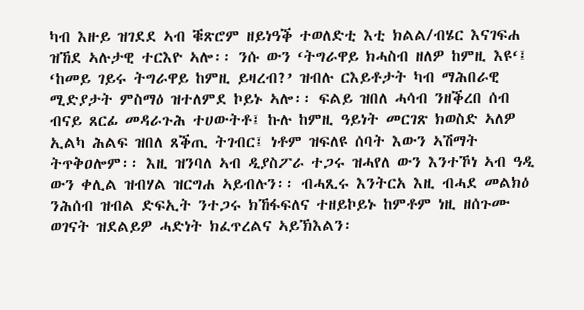ካብ እዙይ ዝገደደ ኣብ ቑጽሮም ዘይነዓቕ ተወለድቲ እቲ ክልል/ብሄር እናገፍሐ ዝኸደ ኣሉታዊ ተርእዮ ኣሎ፡፡ ንሱ ውን ‘ትግራዋይ ክሓስብ ዘለዎ ከምዚ እዩ‘፤ ‘ከመይ ገይሩ ትግራዋይ ከምዚ ይዛረብ?’ ዝብሉ ርእይቶታት ካብ ማሕበራዊ ሚድያታት ምስማዕ ዝተለምደ ኮይኑ ኣሎ፡፡ ፍልይ ዝበለ ሓሳብ ንዘቕረበ ሰብ ብናይ ጸርፊ መዳራጉሕ ተሀውትቶ፤ ኩሉ ከምዚ ዓይነት መርገጽ ክወስድ ኣለዎ ኢልካ ሕልፍ ዝበለ ጸቕጢ ትገብር፤ ነቶም ዝፍለዩ ሰባት እውን ኣሽማት ትጥቅዐሎም፡፡ እዚ ዝንባለ ኣብ ዲያስፖራ ተጋሩ ዝሓየለ ውን እንተኾነ ኣብ ዓዲ ውን ቀሊል ዝብሃል ዝርግሐ ኣይብሉን፡፡ ብሓጺሩ እንትርአ እዚ ብሓደ መልክዕ ንሕሰብ ዝብል ድፍኢት ንተጋሩ ክኸፋፍለና ተዘይኮይኑ ከምቶም ነዚ ዘሰጉሙ ወገናት ዝደልይዎ ሓድነት ክፈጥረልና ኣይኽእልን፡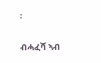፡

ብሓፈሻ ኣብ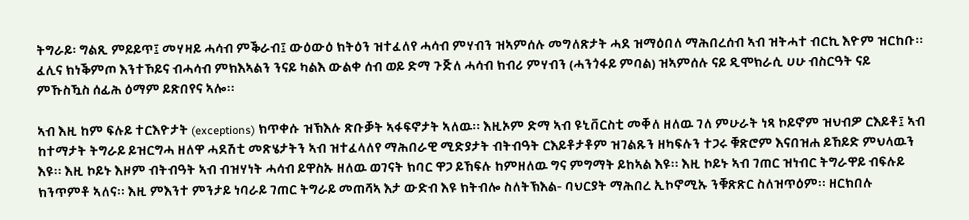ትግራይ፡ ግልጺ ምይይጥ፤ መሃዛይ ሓሳብ ምቕራብ፤ ውዕውዕ ክትዕን ዝተፈለየ ሓሳብ ምሃብን ዝኣምሰሉ መግለጽታት ሓደ ዝማዕበለ ማሕበረሰብ ኣብ ዝትሓተ ብርኪ እዮም ዝርከቡ፡፡ ፈሊና ክነቕምጦ እንተኾይና ብሓሳብ ምክእኣልን ንናይ ካልእ ውልቀ ሰብ ወይ ድማ ጉጅለ ሓሳብ ክብሪ ምሃብን (ሓንጎፋይ ምባል) ዝኣምሰሉ ናይ ዲሞክራሲ ሀሁ ብስርዓት ናይ ምኹስዃስ ሰፊሕ ዕማም ይጽበየና ኣሎ፡፡

ኣብ እዚ ከም ፍሉይ ተርእዮታት (exceptions) ክጥቀሱ ዝኽእሉ ጽቡቓት ኣፋፍኖታት ኣለዉ፡፡ እዚኦም ድማ ኣብ ዩኒቨርስቲ መቐለ ዘለዉ ገለ ምሁራት ነጻ ኮይኖም ዝህብዎ ርእይቶ፤ ኣብ ከተማታት ትግራይ ይዝርግሓ ዘለዋ ሓደሽቲ መጽሄታትን ኣብ ዝተፈላለየ ማሕበራዊ ሚድያታት ብትብዓት ርእይቶታቶም ዝገልጹን ዘካፍሉን ተጋሩ ቑጽሮም እናበዝሐ ይኸይድ ምህላዉን እዩ፡፡ እዚ ኮይኑ እዞም ብትብዓት ኣብ ብዝሃነት ሓሳብ ይዋስኡ ዘለዉ ወገናት ክባር ዋጋ ይኸፍሉ ከምዘለዉ ግና ምግማት ይከኣል እዩ፡፡ እዚ ኮይኑ ኣብ ገጠር ዝነብር ትግራዋይ ብፍሉይ ክንጥምቶ ኣለና፡፡ እዚ ምእንተ ምንታይ ነባራይ ገጠር ትግራይ መጠሻኣ እታ ውድብ እዩ ክትብሎ ስለትኽእል- ባህርያት ማሕበረ ኢኮኖሚኡ ንቑጽጽር ስለዝጥዕም፡፡ ዘርክበሉ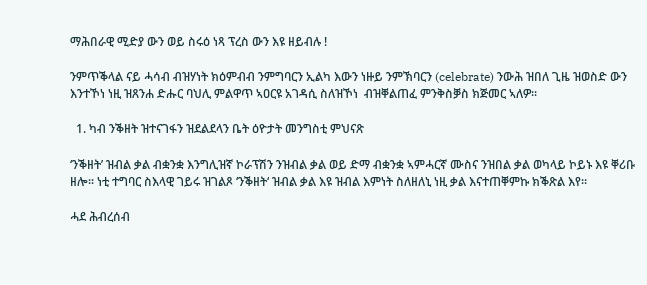ማሕበራዊ ሚድያ ውን ወይ ስሩዕ ነጻ ፕረስ ውን እዩ ዘይብሉ !

ንምጥቕላል ናይ ሓሳብ ብዝሃነት ክዕምብብ ንምግባርን ኢልካ እውን ነዙይ ንምኽባርን (celebrate) ንውሕ ዝበለ ጊዜ ዝወስድ ውን እንተኾነ ነዚ ዝጸንሐ ድሑር ባህሊ ምልዋጥ ኣዐርዩ አገዳሲ ስለዝኾነ  ብዝቐልጠፈ ምንቅስቓስ ክጅመር ኣለዎ፡፡

  1. ካብ ንቕዘት ዝተናገፋን ዝደልደላን ቤት ዕዮታት መንግስቲ ምህናጽ

‘ንቕዘት’ ዝብል ቃል ብቋንቋ እንግሊዝኛ ኮራፕሽን ንዝብል ቃል ወይ ድማ ብቋንቋ ኣምሓርኛ ሙስና ንዝበል ቃል ወካላይ ኮይኑ እዩ ቐሪቡ ዘሎ፡፡ ነቲ ተግባር ስእላዊ ገይሩ ዝገልጾ ‘ንቕዘት‘ ዝብል ቃል እዩ ዝብል እምነት ስለዘለኒ ነዚ ቃል እናተጠቐምኩ ክቕጽል እየ፡፡

ሓደ ሕብረሰብ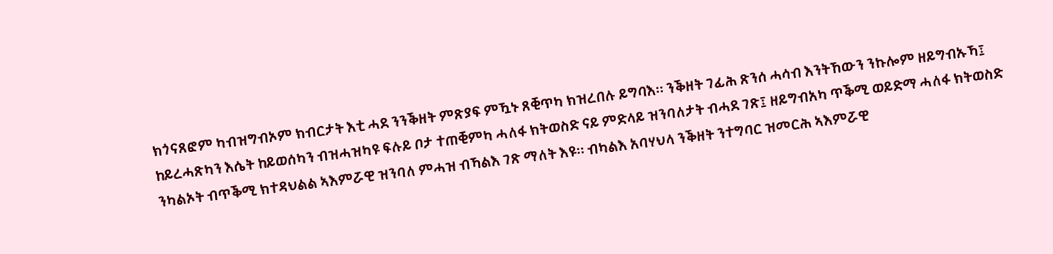ክጎናጸፎም ካብዝግብኦም ክብርታት እቲ ሓደ ንንቕዘት ምጽያፍ ምዃኑ ጸቒጥካ ክዝረበሉ ይግባእ፡፡ ንቕዘት ገፊሕ ጽንሰ ሓሳብ እንትኸውን ንኩሎም ዘይግብኡኻ፤ ከይረሓጽካን እሴት ከይወሰካን ብዝሓዝካዩ ፍሉይ ቦታ ተጠቒምካ ሓለፋ ክትወስድ ናይ ምድላይ ዝንባለታት ብሓደ ገጽ፤ ዘይግብአካ ጥቕሚ ወይድማ ሓለፋ ክትወስድ ንካልኦት ብጥቕሚ ክተዳህልል ኣእምሯዊ ዝንባለ ምሓዝ ብኻልእ ገጽ ማለት እዩ፡፡ ብካልእ አባሃህላ ንቕዘት ንተግባር ዝመርሕ ኣእምሯዊ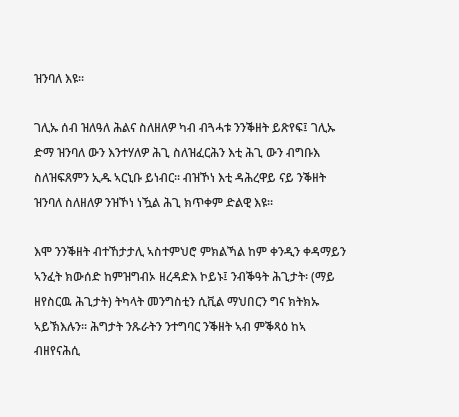ዝንባለ እዩ፡፡

ገሊኡ ሰብ ዝለዓለ ሕልና ስለዘለዎ ካብ ብጓሓቱ ንንቕዘት ይጽየፍ፤ ገሊኡ ድማ ዝንባለ ውን እንተሃለዎ ሕጊ ስለዝፈርሕን እቲ ሕጊ ውን ብግቡእ ስለዝፍጸምን ኢዱ ኣርኒቡ ይነብር፡፡ ብዝኾነ እቲ ዳሕረዋይ ናይ ንቕዘት ዝንባለ ስለዘለዎ ንዝኾነ ነዃል ሕጊ ክጥቀም ድልዊ እዩ፡፡

እሞ ንንቕዘት ብተኸታታሊ ኣስተምህሮ ምክልኻል ከም ቀንዲን ቀዳማይን ኣንፈት ክውሰድ ከምዝግብኦ ዘረዳድእ ኮይኑ፤ ንብቕዓት ሕጊታት፡ (ማይ ዘየስርዉ ሕጊታት) ትካላት መንግስቲን ሲቪል ማህበርን ግና ክትክኡ ኣይኽእሉን፡፡ ሕግታት ንጹራትን ንተግባር ንቕዘት ኣብ ምቕጻዕ ከኣ ብዘየናሕሲ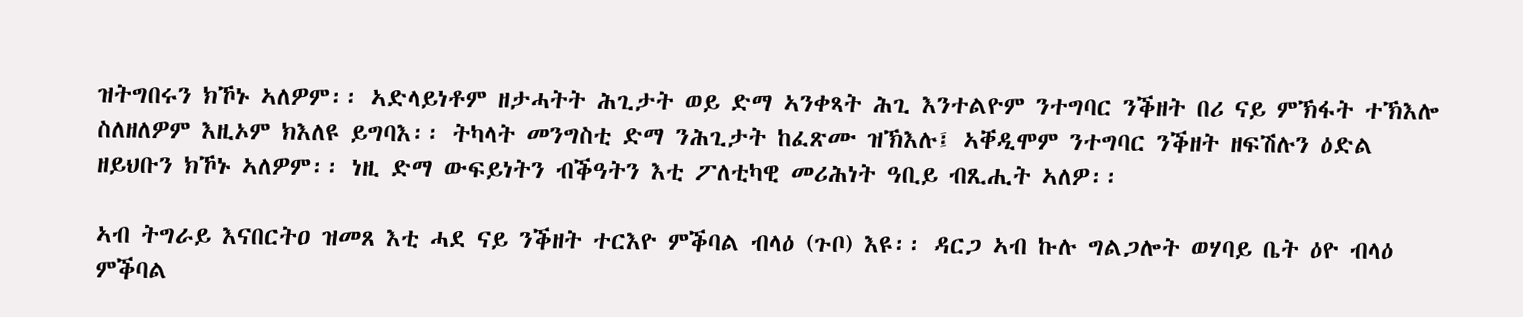ዝትግበሩን ክኾኑ ኣለዎም፡፡ ኣድላይነቶም ዘታሓትት ሕጊታት ወይ ድማ ኣንቀጻት ሕጊ እንተልዮም ንተግባር ንቕዘት በሪ ናይ ምኽፋት ተኽእሎ ስለዘለዎም እዚኦም ክእለዩ ይግባእ፡፡ ትካላት መንግስቲ ድማ ንሕጊታት ከፈጽሙ ዝኽእሉ፤ ኣቐዲሞም ንተግባር ንቕዘት ዘፍሽሉን ዕድል ዘይህቡን ክኾኑ ኣለዎም፡፡ ነዚ ድማ ውፍይነትን ብቕዓትን እቲ ፖለቲካዊ መሪሕነት ዓቢይ ብጺሒት ኣለዎ፡፡

ኣብ ትግራይ እናበርትዐ ዝመጸ እቲ ሓደ ናይ ንቕዘት ተርእዮ ምቕባል ብላዕ (ጉቦ) እዩ፡፡ ዳርጋ ኣብ ኩሉ ግልጋሎት ወሃባይ ቤት ዕዮ ብላዕ ምቕባል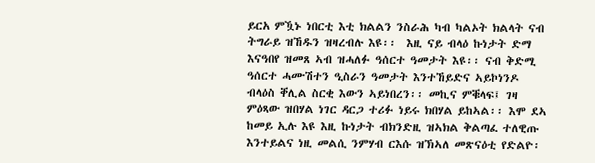ይርአ ምዃኑ ነበርቲ እቲ ክልልን ንስራሕ ካብ ካልኦት ክልላት ናብ ትግራይ ዝኸዱን ዝዛረብሉ እዩ፡፡  እዚ ናይ ብላዕ ኩነታት ድማ እናዓበየ ዝመጸ ኣብ ዝሓለፉ ዓሰርተ ዓመታት እዩ፡፡ ናብ ቅድሚ ዓሰርተ ሓሙሽተን ዒስራን ዓመታት እንተኸይድና ኣይኮነንዶ ብላዕስ ቐሊል ስርቂ እውን ኣይነበረን፡፡ መኪና ምቑላፍ፤ ገዛ ምዕጻው ዝበሃል ነገር ዳርጋ ተሪፉ ነይሩ ክበሃል ይከኣል፡፡ እሞ ደኣ ከመይ ኢሉ እዩ እዚ ኩነታት ብክንድዚ ዝኣክል ቅልጣፈ ተለዊጡ እንተይልና ነዚ መልሲ ንምሃብ ርእሱ ዝኽኣለ መጽናዕቲ የድልዮ፡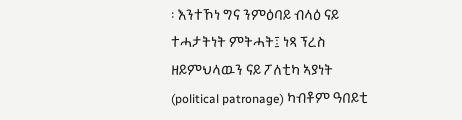፡ እንተኾነ ግና ንምዕባይ ብላዕ ናይ ተሓታትነት ምትሓት፤ ነጻ ፕረስ ዘይምህላዉን ናይ ፖለቲካ ኣያነት (political patronage) ካብቶም ዓበይቲ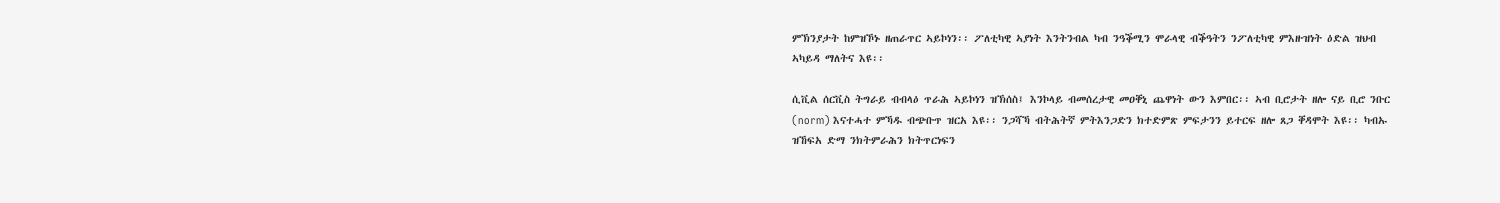ምኽንያታት ከምዝኾኑ ዘጠራጥር ኣይኮነን፡፡ ፖለቲካዊ ኣያነት እንትንብል ካብ ንዓቕሚን ሞራላዊ ብቕዓትን ንፖለቲካዊ ምእዙዝነት ዕድል ዝህብ ኣካይዳ ማለትና እዩ፡፡

ሲቪል ሰርቪስ ትግራይ ብብላዕ ጥራሕ ኣይኮነን ዝኽሰስ፤ እንኮላይ ብመሰረታዊ መዐቐኒ ጨዋነት ውን እምበር፡፡ ኣብ ቢሮታት ዘሎ ናይ ቢሮ ንቡር (norm) እናተሓተ ምኻዱ ብጭቡጥ ዝርአ እዩ፡፡ ንጋሻኻ ብትሕትኛ ምትእንጋድን ክተድምጽ ምፍታንን ይተርፍ ዘሎ ጸጋ ቐዳሞት እዩ፡፡ ካብኡ ዝኸፍአ ድማ ንክትምራሕን ክትጥርነፍን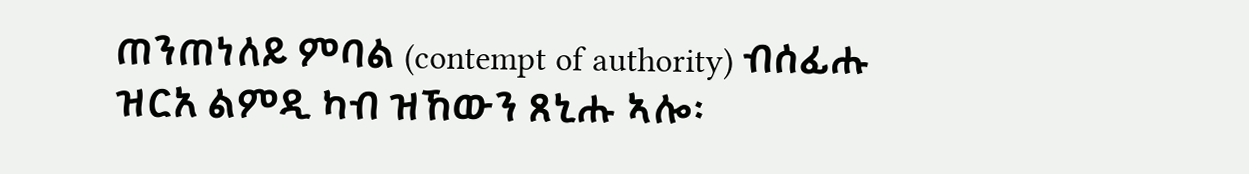ጠንጠነለይ ምባል (contempt of authority) ብሰፊሑ ዝርአ ልምዲ ካብ ዝኸውን ጸኒሑ ኣሎ፡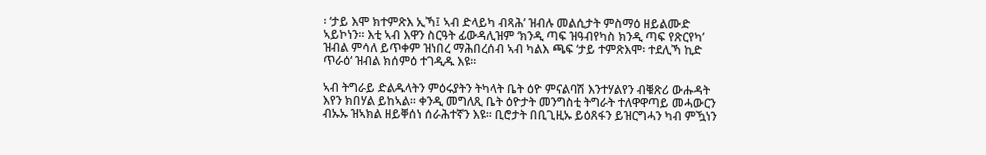፡ ‘ታይ እሞ ክተምጽእ ኢኻ፤ ኣብ ድላይካ ብጻሕ’ ዝብሉ መልሲታት ምስማዕ ዘይልሙድ ኣይኮነን፡፡ እቲ ኣብ እዋን ስርዓት ፊውዳሊዝም ‘ክንዲ ጣፍ ዝዓብየካስ ክንዲ ጣፍ የጽርየካ’ ዝብል ምሳለ ይጥቀም ዝነበረ ማሕበረሰብ ኣብ ካልእ ጫፍ ‘ታይ ተምጽእሞ፡ ተደሊኻ ኪድ ጥራዕ‘ ዝብል ክሰምዕ ተገዲዱ እዩ፡፡

ኣብ ትግራይ ድልዱላትን ምዕሩያትን ትካላት ቤት ዕዮ ምናልባሽ እንተሃልየን ብቑጽሪ ውሑዳት እየን ክበሃል ይከኣል፡፡ ቀንዲ መግለጺ ቤት ዕዮታት መንግስቲ ትግራት ተለዋዋጣይ መሓውርን ብኡኡ ዝኣክል ዘይቐሰነ ሰራሕተኛን እዩ፡፡ ቢሮታት በቢጊዚኡ ይዕጸፋን ይዝርግሓን ካብ ምዃነን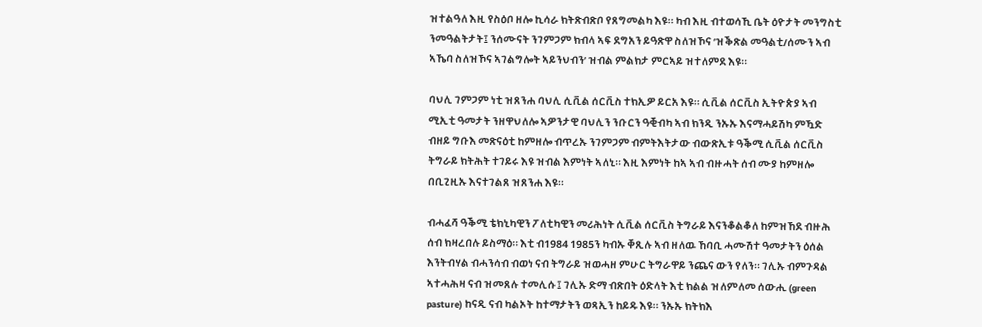ዝተልዓለ እዚ የስዕቦ ዘሎ ኪሳራ ክትጽብጽቦ የጸግመልካ እዩ፡፡ ካብ እዚ ብተወሳኺ ቤት ዕዮታት መንግስቲ ንመዓልትታት፤ ንሰሙናት ንገምጋም ክብላ ኣፍ ደግአን ይዓጽዋ ስለዝኾና ‘ዝቕጽል መዓልቲ/ሰሙን ኣብ ኣኼባ ስለዝኾና ኣገልግሎት ኣይንህብን’ ዝብል ምልክታ ምርኣይ ዝተለምደ እዩ፡፡

ባህሊ ገምጋም ነቲ ዝጸንሐ ባህሊ ሲቪል ሰርቪስ ተክኢዎ ይርአ እዩ፡፡ ሲቪል ሰርቪስ ኢትዮጵያ ኣብ ሚኢቲ ዓመታት ንዘዋህለሎ ኣዎንታዊ ባህሊን ንቡርን ዓቒብካ ኣብ ክንዲ ንኡኡ እናማሓይሽካ ምዃድ ብዘይ ግቡእ መጽናዕቲ ከምዘሎ ብጥረኡ ንገምጋም ብምትእትታው ብውጽኢቱ ዓቕሚ ሲቪል ሰርቪስ ትግራይ ክትሕት ተገይሩ እዩ ዝብል እምነት ኣለኒ፡፡ እዚ እምነት ከኣ ኣብ ብዙሓት ሰብ ሙያ ከምዘሎ በቢጊዚኡ እናተገልጸ ዝጸንሐ እዩ፡፡

ብሓፈሻ ዓቕሚ ቴክኒካዊን ፖለቲካዊን መሪሕነት ሲቪል ሰርቪስ ትግራይ እናንቆልቆለ ከምዝኸደ ብዙሕ ሰብ ክዛረበሉ ይስማዕ፡፡ እቲ ብ1984 1985ን ካብኡ ቐጺሉ ኣብ ዘለዉ ኸባቢ ሓሙሽተ ዓመታትን ዕሰል እንትብሃል ብሓንሳብ ብወነ ናብ ትግራይ ዝወሓዘ ምሁር ትግራዋይ ንጨና ውን የለን፡፡ ገሊኡ ብምጉዳል ኣተሓሕዛ ናብ ዝመጸሉ ተመሊሱ፤ ገሊኡ ድማ ብጽበት ዕድላት እቲ ክልል ዝለምለመ ሰውሒ (green pasture) ከናዲ ናብ ካልኦት ከተማታትን ወጻኢን ከይዱ እዩ፡፡ ንኡኡ ክትክእ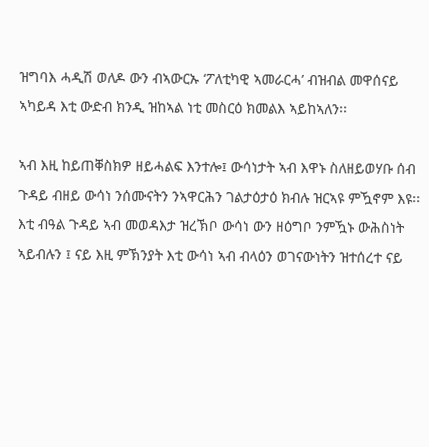ዝግባእ ሓዲሽ ወለዶ ውን ብኣውርኡ ‘ፖለቲካዊ ኣመራርሓ’ ብዝብል መዋሰናይ ኣካይዳ እቲ ውድብ ክንዲ ዝከኣል ነቲ መስርዕ ክመልእ ኣይከኣለን፡፡

ኣብ እዚ ከይጠቐስክዎ ዘይሓልፍ እንተሎ፤ ውሳነታት ኣብ እዋኑ ስለዘይወሃቡ ሰብ ጉዳይ ብዘይ ውሳነ ንሰሙናትን ንኣዋርሕን ገልታዕታዕ ክብሉ ዝርኣዩ ምዃኖም እዩ፡፡ እቲ ብዓል ጉዳይ ኣብ መወዳእታ ዝረኽቦ ውሳነ ውን ዘዕግቦ ንምዃኑ ውሕስነት ኣይብሉን ፤ ናይ እዚ ምኽንያት እቲ ውሳነ ኣብ ብላዕን ወገናውነትን ዝተሰረተ ናይ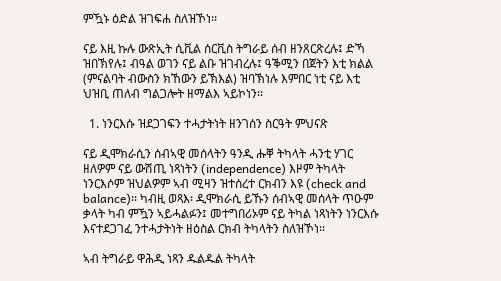ምዃኑ ዕድል ዝገፍሐ ስለዝኾነ፡፡

ናይ እዚ ኩሉ ውጽኢት ሲቪል ሰርቪስ ትግራይ ሰብ ዘንጸርጽረሉ፤ ድኻ ዝበኽየሉ፤ ብዓል ወገን ናይ ልቡ ዝገብረሉ፤ ዓቕሚን በጀትን እቲ ክልል (ምናልባት ብውስን ክኸውን ይኽእል) ዝባኽነሉ እምበር ነቲ ናይ እቲ ህዝቢ ጠለብ ግልጋሎት ዘማልእ ኣይኮነን፡፡

  1. ነንርእሱ ዝደጋገፍን ተሓታትነት ዘንገሰን ስርዓት ምህናጽ

ናይ ዲሞክራሲን ሰብኣዊ መሰላትን ዓንዲ ሑቐ ትካላት ሓንቲ ሃገር ዘለዎም ናይ ውሽጢ ነጻነትን (independence) እዞም ትካላት ነንርእሶም ዝህልዎም ኣብ ሚዛን ዝተሰረተ ርክብን እዩ (check and balance)፡፡ ካብዚ ወጻእ፡ ዲሞክራሲ ይኹን ሰብኣዊ መሰላት ጥዑም ቃላት ካብ ምዃን ኣይሓልፉን፤ መተግበሪኦም ናይ ትካል ነጻነትን ነንርእሱ እናተደጋገፈ ንተሓታትነት ዘዕስል ርክብ ትካላትን ስለዝኾነ፡፡

ኣብ ትግራይ ዋሕዲ ነጻን ዱልዱል ትካላት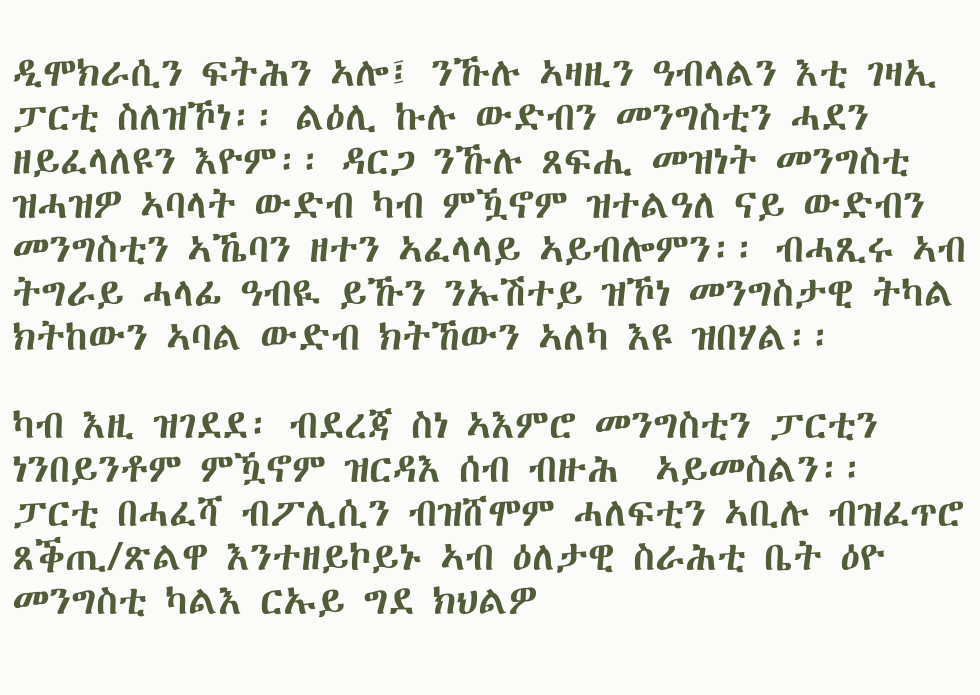ዲሞክራሲን ፍትሕን ኣሎ፤ ንኹሉ ኣዛዚን ዓብላልን እቲ ገዛኢ ፓርቲ ስለዝኾነ፡፡ ልዕሊ ኩሉ ውድብን መንግስቲን ሓደን ዘይፈላለዩን እዮም፡፡ ዳርጋ ንኹሉ ጸፍሒ መዝነት መንግስቲ ዝሓዝዎ ኣባላት ውድብ ካብ ምዃኖም ዝተልዓለ ናይ ውድብን መንግስቲን ኣኼባን ዘተን ኣፈላላይ ኣይብሎምን፡፡ ብሓጺሩ ኣብ ትግራይ ሓላፊ ዓብዪ ይኹን ንኡሽተይ ዝኾነ መንግስታዊ ትካል ክትከውን ኣባል ውድብ ክትኸውን ኣለካ እዩ ዝበሃል፡፡

ካብ እዚ ዝገደደ፡ ብደረጃ ስነ ኣእምሮ መንግስቲን ፓርቲን ነንበይንቶም ምዃኖም ዝርዳእ ሰብ ብዙሕ  ኣይመስልን፡፡ ፓርቲ በሓፈሻ ብፖሊሲን ብዝሸሞም ሓለፍቲን ኣቢሉ ብዝፈጥሮ ጸቕጢ/ጽልዋ እንተዘይኮይኑ ኣብ ዕለታዊ ስራሕቲ ቤት ዕዮ መንግስቲ ካልእ ርኡይ ግደ ክህልዎ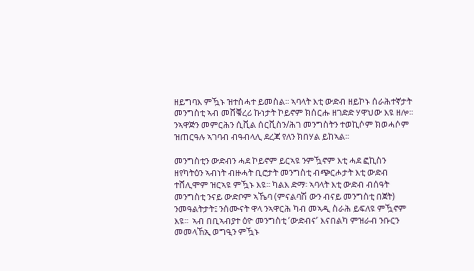ዘይግባእ ምዃኑ ዝተስሓተ ይመስል፡፡ ኣባላት እቲ ውድብ ዘይኮኑ ሰራሕተኛታት መንግስቲ ኣብ መሸቑረሪ ኩነታት ኮይኖም ክሰርሑ ዘገድድ ሃዋህው እዩ ዘሎ፡፡ ንኣዋጅን መምርሕን ሲቪል ሰርቪስን/ሕገ መንግስትን ተወኪሶም ክወሓሶም ዝጠርዓሉ ኣገባብ ብዓብላሊ ደረጃ የለን ክበሃል ይከኣል፡፡

መንግስቲን ውድብን ሓደ ኮይኖም ይርኣዩ ንምዃኖም እቲ ሓደ ፎኪስን ዘየካትዕን ኣብነት ብዙሓት ቢሮታት መንግስቲ ብጭርሖታት እቲ ውድብ ተሸሊሞም ዝርኣዩ ምዃኑ እዩ፡፡ ካልእ ድማ፡ ኣባላት እቲ ውድብ ብሰዓት መንግስቲ ንናይ ውድቦም ኣኼባ (ምናልባሽ ውን ብናይ መንግስቲ በጀት) ንመዓልትታት፤ ንሰሙናት ዋላ ንኣዋርሕ ካብ መኣዲ ስራሕ ይፍለዩ ምዃኖም እዩ፡፡  ኣብ በቢኣብያተ ዕዮ መንግስቲ ‘ውድብና’ እናበልካ ምዝራብ ንቡርን መመላኸኢ ወግዒን ምዃኑ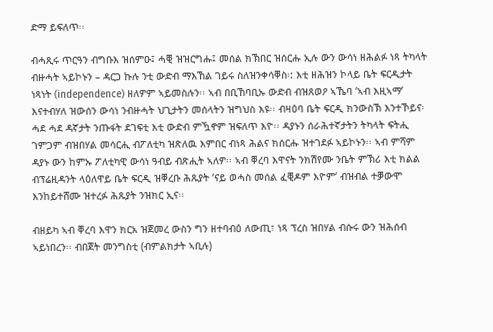ድማ ይፍለጥ፡፡

ብሓጺሩ ጥርዓን ብግቡእ ዝሰምዑ፤ ሓቒ ዝዝርግሑ፤ መሰል ክኽበር ዝሰርሑ ኢሉ ውን ውሳነ ዘሕልፉ ነጻ ትካላት ብዙሓት ኣይኮኑን – ዳርጋ ኩሉ ንቲ ውድብ ማእኸል ገይሩ ስለዝንቀሳቐስ፡: እቲ ዘሕዝን ኮላይ ቤት ፍርዲታት ነጻነት (independence) ዘለዎም ኣይመስሉን፡፡ ኣብ በቢኸባቢኡ ውድብ ብዝጸወዖ ኣኼባ ‘ኣብ እዚኣማ’ እናተብሃለ ዝውሰን ውሳነ ንብዙሓት ህጊታትን መሰላትን ዝግህስ እዩ፡፡ ብዛዕባ ቤት ፍርዲ ክንውስኽ እንተኾይና፡ ሓደ ሓደ ዳኛታት ንጡፋት ደገፍቲ እቲ ውድብ ምዃኖም ዝፍለጥ እዮ፡፡ ዳያኑን ሰራሕተኛታትን ትካላት ፍትሒ ገምጋም ብዝበሃል መሳርሒ ብፖለቲካ ዝጽለዉ እምበር ብነጻ ሕልና ክሰርሑ ዝተገደፉ ኣይኮኑን፡፡ ኣብ ምሻም ዳያኑ ውን ከምኡ ፖለቲካዊ ውሳነ ዓብይ ብጽሒት ኣለዎ፡፡ ኣብ ቐረባ እዋናት ንክሽየሙ ንቤት ምኽሪ እቲ ክልል ብፕሬዚዳንት ላዕለዋይ ቤት ፍርዲ ዝቐረቡ ሕጹያት ‘ናይ ወሓስ መሰል ፈቒዶም እዮም‘ ብዝብል ተቓውሞ እንከይተሸሙ ዝተረፉ ሕጹያት ንዝክር ኢና፡፡

ብዘይካ ኣብ ቐረባ እዋን ክርአ ዝጀመረ ውስን ግን ዘተባብዕ ለውጢ፣ ነጻ ፕረስ ዝበሃል ብሱሩ ውን ዝሕሰብ ኣይነበረን፡፡ ብበጀት መንግስቲ (ብምልክታት ኣቢሉ)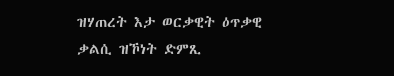ዝሃጠረት እታ ወርቃዊት ዕጥቃዊ ቃልሲ ዝኾነት ድምጺ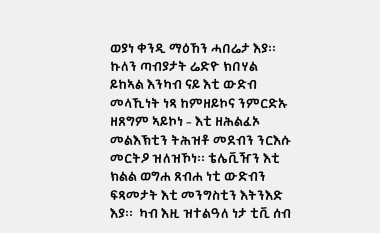ወያነ ቀንዲ ማዕኸን ሓበሬታ እያ፡፡ ኩለን ጣብያታት ሬድዮ ክበሃል ይከኣል እንካብ ናይ እቲ ውድብ መላኺነት ነጻ ከምዘይኮና ንምርድኡ ዘጸግም ኣይኮነ – እቲ ዘሕልፈኦ መልእኽቲን ትሕዝቶ መደብን ንርእሱ መርትዖ ዝለዝኾነ፡፡ ቴሌቪዥን እቲ ክልል ወግሐ ጸብሐ ነቲ ውድብን ፍጻመታት እቲ መንግስቲን እትንእድ እያ፡፡  ካብ እዚ ዝተልዓለ ነታ ቲቪ ሰብ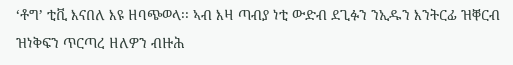‘ቶግ’ ቲቪ እናበለ እዩ ዘባጭወላ፡፡ ኣብ እዛ ጣብያ ነቲ ውድብ ደጊፉን ንኢዱን እንትርፊ ዝቐርብ ዝነቅፍን ጥርጣረ ዘለዎን ብዙሕ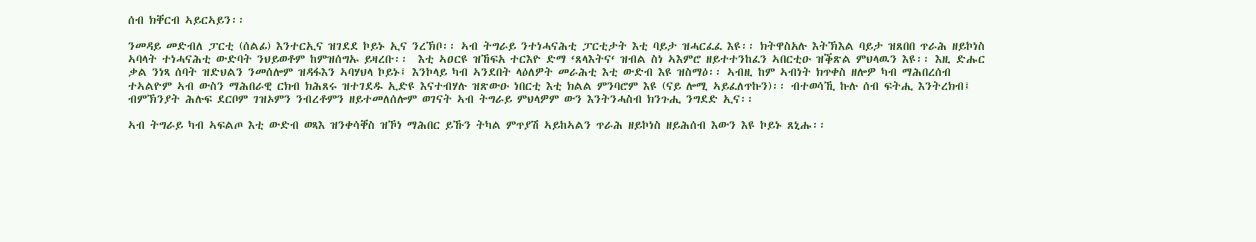ሰብ ክቐርብ ኣይርኣይን፡፡

ንመዳይ መድብለ ፓርቲ (ሰልፊ) እንተርኢና ዝገደደ ኮይኑ ኢና ንረኽቦ፡፡ ኣብ ትግራይ ንተነሓናሕቲ ፓርቲታት እቲ ባይታ ዝሓርፈፈ እዩ፡፡ ክትዋስአሉ እትኽእል ባይታ ዝጸበበ ጥራሕ ዘይኮነስ ኣባላት ተነሓናሕቲ ውድባት ንህይወቶም ከምዝሰግኡ ይዛረቡ፡፡  እቲ ኣዐርዩ ዝኸፍአ ተርእዮ ድማ ‘ጸላእትና‘ ዝብል ስነ ኣእምሮ ዘይተተንከፈን ኣበርቲዑ ዝቕጽል ምህላዉን እዩ፡፡ እዚ ድሑር ቃል ንነጻ ሰባት ዝድህልን ንመሰሎም ዝዳፋእን ኣባሃህላ ኮይኑ፤ እንኮላይ ካብ ኣንደበት ላዕለዎት መራሕቲ እቲ ውድብ እዩ ዝስማዕ፡፡ ኣብዚ ከም ኣብነት ክጥቀስ ዘሎዎ ካብ ማሕበረሰብ ተኣልዮም ኣብ ውስን ማሕበራዊ ርክብ ክሕጸሩ ዝተገደዱ ኢድዩ እናተብሃሉ ዝጽውዑ ነበርቲ እቲ ክልል ምንባሮም እዩ (ናይ ሎሚ ኣይፈለጥኩን)፡፡ ብተወሳኺ ኩሉ ሰብ ፍትሒ እንትረክብ፤ ብምኽንያት ሕሉፍ ደርቦም ገዝኦምን ንብረቶምን ዘይተመለሰሎም ወገናት ኣብ ትግራይ ምህላዎም ውን እንትንሓስብ ክንጉሒ ንግደድ ኢና፡፡

ኣብ ትግራይ ካብ ኣፍልጦ እቲ ውድብ ወጻእ ዝንቀሳቐስ ዝኾነ ማሕበር ይኹን ትካል ምጥያሽ ኣይከኣልን ጥራሕ ዘይኮነስ ዘይሕሰብ እውን እዩ ኮይኑ ጸኒሑ፡፡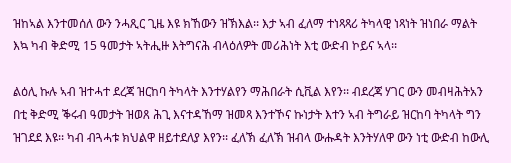ዝከኣል እንተመሰለ ውን ንሓጺር ጊዜ እዩ ክኸውን ዝኽእል፡፡ እታ ኣብ ፈለማ ተነጻጻሪ ትካላዊ ነጻነት ዝነበራ ማልት እኳ ካብ ቅድሚ 15 ዓመታት ኣትሒዙ እትግናሕ ብላዕለዎት መሪሕነት እቲ ውድብ ኮይና ኣላ፡፡

ልዕሊ ኩሉ ኣብ ዝተሓተ ደረጃ ዝርከባ ትካላት እንተሃልየን ማሕበራት ሲቪል እየን፡፡ ብደረጃ ሃገር ውን መብዛሕትአን በቲ ቅድሚ ቕሩብ ዓመታት ዝወጸ ሕጊ እናተዳኸማ ዝመጻ እንተኾና ኩነታት እተን ኣብ ትግራይ ዝርከባ ትካላት ግን ዝገደደ እዩ፡፡ ካብ ብጓሓቱ ክህልዋ ዘይተደለያ እየን፡፡ ፈለኽ ፈለኽ ዝብላ ውሑዳት እንትሃለዋ ውን ነቲ ውድብ ከውሊ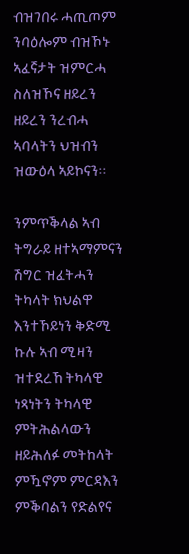ብዝገበሩ ሓጢጦም ንባዕሎም ብዝኾኑ ኣፈኛታት ዝምርሓ ስለዝኾና ዘይረን ዘይረን ንረብሓ ኣባላትን ህዝብን ዝውዕላ ኣይኮናን፡፡

ንምጥቕላል ኣብ ትግራይ ዘተኣማምናን ሽግር ዝፈትሓን ትካላት ክህልዋ እንተኾይነን ቅድሚ ኩሉ ኣብ ሚዛን ዝተደረኸ ትካላዊ ነጻነትን ትካላዊ ምትሕልላውን ዘይሕለፉ መትከላት ምዃኖም ምርዳእን ምቕባልን የድልየና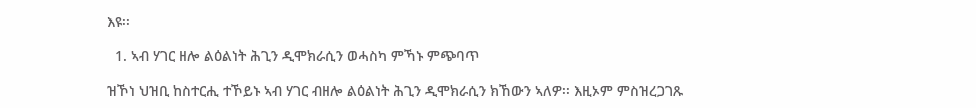እዩ፡፡

  1. ኣብ ሃገር ዘሎ ልዕልነት ሕጊን ዲሞክራሲን ወሓስካ ምኻኑ ምጭባጥ

ዝኾነ ህዝቢ ከስተርሒ ተኾይኑ ኣብ ሃገር ብዘሎ ልዕልነት ሕጊን ዲሞክራሲን ክኸውን ኣለዎ፡፡ እዚኦም ምስዝረጋገጹ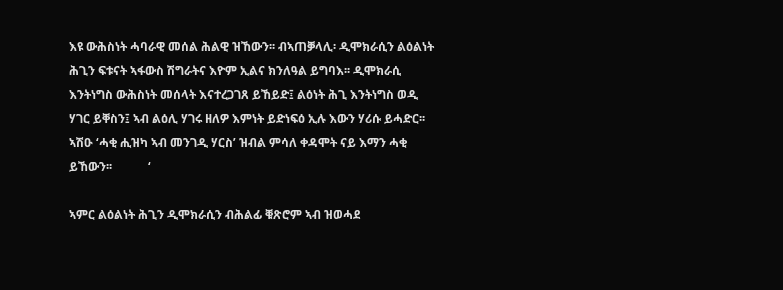እዩ ውሕስነት ሓባራዊ መሰል ሕልዊ ዝኸውን፡፡ ብኣጠቓላሊ፡ ዲሞክራሲን ልዕልነት ሕጊን ፍቱናት ኣፋውስ ሽግራትና እዮም ኢልና ክንለዓል ይግባእ፡፡ ዲሞክራሲ እንትነግስ ውሕስነት መሰላት እናተረጋገጸ ይኸይድ፤ ልዕነት ሕጊ እንትነግስ ወዲ ሃገር ይቐስን፤ ኣብ ልዕሊ ሃገሩ ዘለዎ እምነት ይድነፍዕ ኢሉ እውን ሃሪሱ ይሓድር፡፡ ኣሽዑ ‘ሓቂ ሒዝካ ኣብ መንገዲ ሃርስ’ ዝብል ምሳለ ቀዳሞት ናይ እማን ሓቂ ይኸውን፡፡            ‘

ኣምር ልዕልነት ሕጊን ዲሞክራሲን ብሕልፊ ቑጽሮም ኣብ ዝወሓደ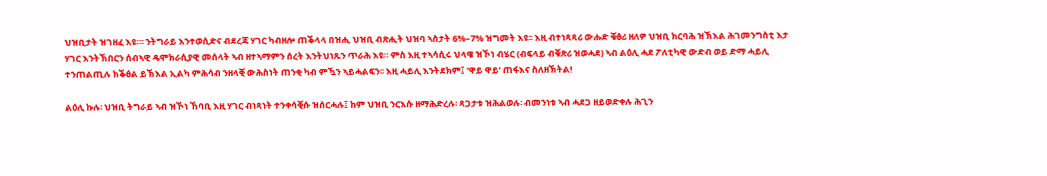ህዝቢታት ዝገዘፈ እዩ።፡ ንትግራይ እንተወሲድና ብደረጃ ሃገር ካብዘሎ ጠቕላላ በዝሒ ህዝቢ ብጽሒት ህዝባ ኣስታት 6%–7% ዝግመት እዩ፡፡ እዚ ብተነጻጻሪ ውሑድ ቑፅሪ ዘለዎ ህዝቢ ክርባሕ ዝኽእል ሕገመንግስቲ እታ ሃገር እንትኽበርን ሰብኣዊ ዴሞክራሲያዊ መሰላት ኣብ ዘተኣማምን ሰረት እንትህነጹን ጥራሕ እዩ። ምስ እዚ ተኣሳሲሩ ህላዌ ዝኾነ ብሄር (ብፍላይ ብቑጽሪ ዝወሓደ) ኣብ ልዕሊ ሓደ ፖለቲካዊ ውድብ ወይ ድማ ሓይሊ ተንጠልጢሉ ክቕፅል ይኽእል ኢልካ ምሕሳብ ንዘላቒ ውሕስነት ጠንቂ ካብ ምዃን ኣይሓልፍን፡፡ እዚ ሓይሊ እንትደክም፤ ‘ዋይ ዋይ’ ጠፋእና ስለዘኽትል!

ልዕሊ ኩሉ፡ ህዝቢ ትግራይ ኣብ ዝኾነ ኸባቢ እዚ ሃገር ብነጻነት ተንቀሳቒሱ ዝሰርሓሉ፤ ከም ህዝቢ ንርእሱ ዘማሕድረሉ፡ ጻጋታቱ ዝሕልወሉ፡ ብመንነቱ ኣብ ሓደጋ ዘይወድቀሉ ሕጊን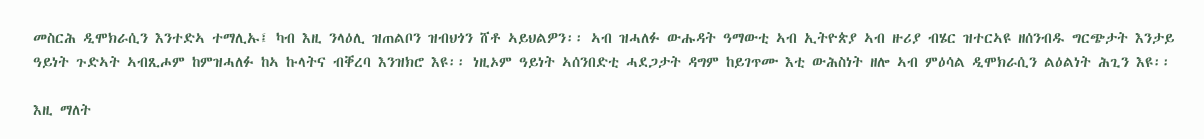መስርሕ ዲሞክራሲን እንተድኣ ተማሊኡ፤ ካብ እዚ ንላዕሊ ዝጠልቦን ዝብህጎን ሸቶ ኣይህልዎን፡፡ ኣብ ዝሓለፉ ውሑዳት ዓማውቲ ኣብ ኢትዮጵያ ኣብ ዙሪያ ብሄር ዝተርኣዩ ዘሰንብዱ ግርጭታት እንታይ ዓይነት ጉድኣት ኣብጺሖም ከምዝሓለፉ ከኣ ኩላትና ብቐረባ እንዝክሮ እዩ፡፡ ነዚኦም ዓይነት ኣሰንበድቲ ሓደጋታት ዳግም ከይገጥሙ እቲ ውሕስነት ዘሎ ኣብ ምዕሳል ዲሞክራሲን ልዕልነት ሕጊን እዩ፡፡

እዚ ማለት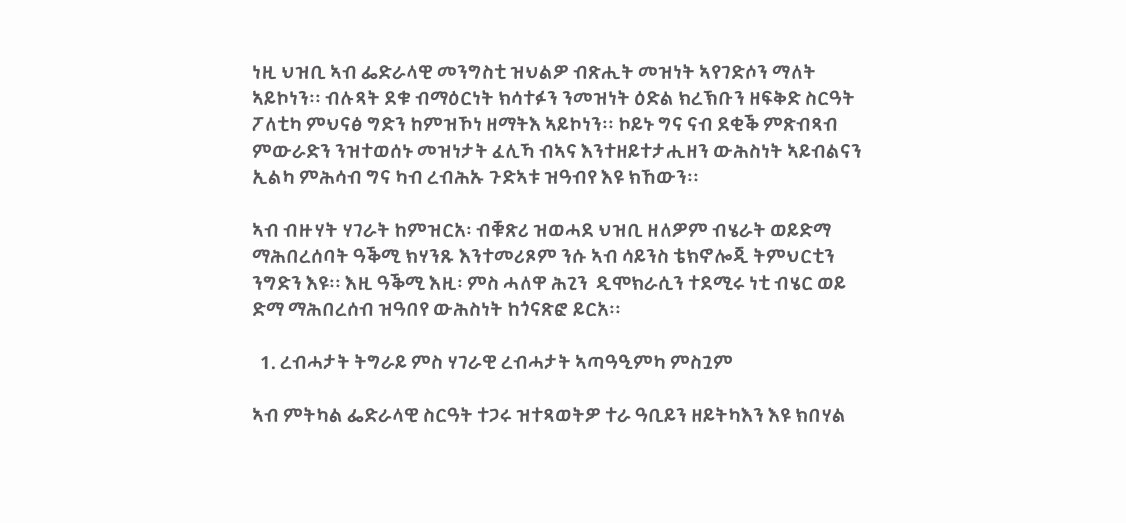ነዚ ህዝቢ ኣብ ፌድራላዊ መንግስቲ ዝህልዎ ብጽሒት መዝነት ኣየገድሶን ማለት ኣይኮነን፡፡ ብሉጻት ደቁ ብማዕርነት ክሳተፉን ንመዝነት ዕድል ክረኽቡን ዘፍቅድ ስርዓት ፖለቲካ ምህናፅ ግድን ከምዝኾነ ዘማትእ ኣይኮነን፡፡ ኮይኑ ግና ናብ ደቂቕ ምጽብጻብ ምውራድን ንዝተወሰኑ መዝነታት ፈሊኻ ብኣና እንተዘይተታሒዘን ውሕስነት ኣይብልናን ኢልካ ምሕሳብ ግና ካብ ረብሕኡ ጉድኣቱ ዝዓብየ እዩ ክኸውን፡፡

ኣብ ብዙሃት ሃገራት ከምዝርአ፡ ብቑጽሪ ዝወሓደ ህዝቢ ዘለዎም ብሄራት ወይድማ ማሕበረሰባት ዓቕሚ ክሃንጹ እንተመሪጾም ንሱ ኣብ ሳይንስ ቴክኖሎጂ ትምህርቲን ንግድን እዩ፡፡ እዚ ዓቕሚ እዚ፡ ምስ ሓለዋ ሕጊን  ዲሞክራሲን ተደሚሩ ነቲ ብሄር ወይ ድማ ማሕበረሰብ ዝዓበየ ውሕስነት ከጎናጽፎ ይርአ፡፡

  1. ረብሓታት ትግራይ ምስ ሃገራዊ ረብሓታት ኣጣዓዒምካ ምስጓም

ኣብ ምትካል ፌድራላዊ ስርዓት ተጋሩ ዝተጻወትዎ ተራ ዓቢይን ዘይትካእን እዩ ክበሃል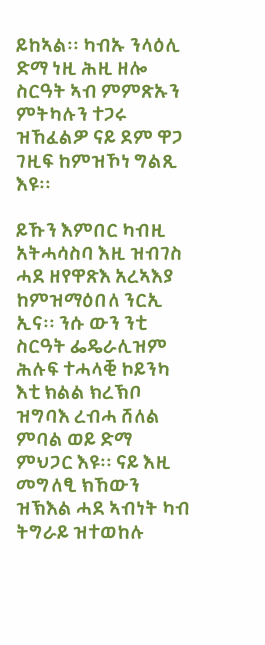ይከኣል፡፡ ካብኡ ንላዕሊ ድማ ነዚ ሕዚ ዘሎ ስርዓት ኣብ ምምጽኡን ምትካሉን ተጋሩ ዝኸፈልዎ ናይ ደም ዋጋ ገዚፍ ከምዝኾነ ግልጺ እዩ፡፡

ይኹን እምበር ካብዚ አትሓሳስባ እዚ ዝብገስ ሓደ ዘየዋጽእ አረኣእያ ከምዝማዕበለ ንርኢ ኢና፡፡ ንሱ ውን ንቲ ስርዓት ፌዴራሊዝም ሕሉፍ ተሓላቒ ኮይንካ እቲ ክልል ክረኽቦ ዝግባእ ረብሓ ሸለል ምባል ወይ ድማ ምህጋር እዩ፡፡ ናይ እዚ መግለፂ ክኸውን ዝኽእል ሓደ ኣብነት ካብ ትግራይ ዝተወከሉ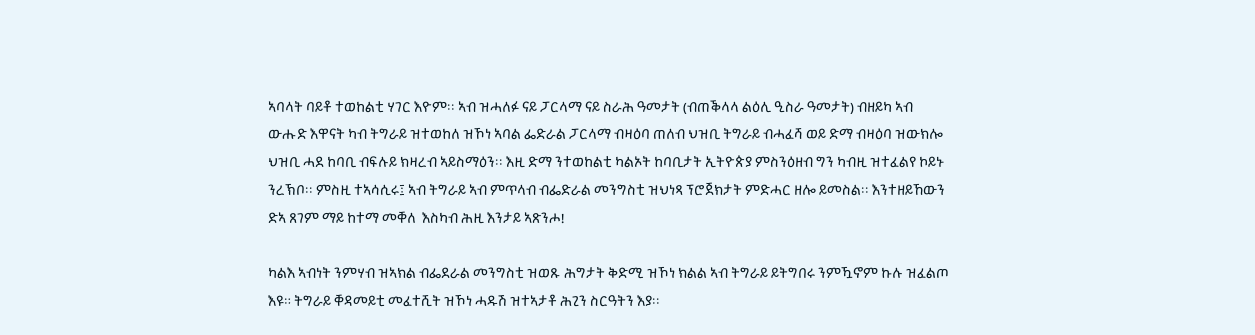ኣባላት ባይቶ ተወከልቲ ሃገር እዮም፡፡ ኣብ ዝሓለፉ ናይ ፓርላማ ናይ ስራሕ ዓመታት (ብጠቕላላ ልዕሊ ዒስራ ዓመታት) ብዘይካ ኣብ ውሑድ እዋናት ካብ ትግራይ ዝተወከለ ዝኾነ ኣባል ፌድራል ፓርላማ ብዛዕባ ጠለብ ህዝቢ ትግራይ ብሓፈሻ ወይ ድማ ብዛዕባ ዝውክሎ ህዝቢ ሓደ ከባቢ ብፍሉይ ክዛረብ ኣይስማዕን፡፡ እዚ ድማ ንተወከልቲ ካልኦት ከባቢታት ኢትዮጵያ ምስንዕዘብ ግን ካብዚ ዝተፈልየ ኮይኑ ንረኽቦ፡፡ ምስዚ ተኣሳሲሩ፤ ኣብ ትግራይ ኣብ ምጥላብ ብፌድራል መንግስቲ ዝህነጻ ፕሮጀክታት ምድሓር ዘሎ ይመስል፡፡ እንተዘይኸውን ድኣ ጸገም ማይ ከተማ መቐለ  እስካብ ሕዚ እንታይ ኣጽንሖ!

ካልእ ኣብነት ንምሃብ ዝኣክል ብፌደራል መንግስቲ ዝወጹ ሕግታት ቅድሚ ዝኾነ ክልል ኣብ ትግራይ ይትግበሩ ንምዃኖም ኩሉ ዝፈልጦ እዩ። ትግራይ ቐዳመይቲ መፈተሺት ዝኾነ ሓዱሽ ዝተኣታቶ ሕጊን ስርዓትን እያ፡፡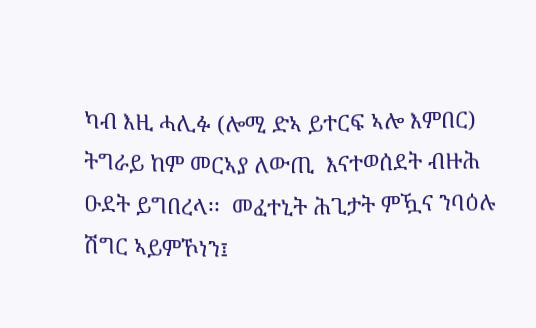ካብ እዚ ሓሊፉ (ሎሚ ድኣ ይተርፍ ኣሎ እምበር) ትግራይ ከም መርኣያ ለውጢ  እናተወሰደት ብዙሕ ዑደት ይግበረላ፡፡  መፈተኒት ሕጊታት ምዃና ንባዕሉ ሽግር ኣይምኾነን፤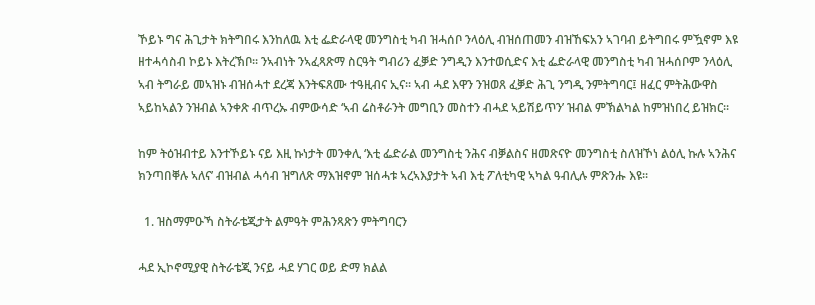ኾይኑ ግና ሕጊታት ክትግበሩ እንከለዉ እቲ ፌድራላዊ መንግስቲ ካብ ዝሓሰቦ ንላዕሊ ብዝሰጠመን ብዝኸፍአን ኣገባብ ይትግበሩ ምዃኖም እዩ ዘተሓሳስብ ኮይኑ እትረኽቦ፡፡ ንኣብነት ንኣፈጻጽማ ስርዓት ግብሪን ፈቓድ ንግዲን እንተወሲድና እቲ ፌድራላዊ መንግስቲ ካብ ዝሓሰቦም ንላዕሊ ኣብ ትግራይ መኣዝኑ ብዝሰሓተ ደረጃ እንትፍጸሙ ተዓዚብና ኢና፡፡ ኣብ ሓደ እዋን ንዝወጸ ፈቓድ ሕጊ ንግዲ ንምትግባር፤ ዘፈር ምትሕውዋስ ኣይከኣልን ንዝብል ኣንቀጽ ብጥረኡ ብምውሳድ ‘ኣብ ሬስቶራንት መግቢን መስተን ብሓደ ኣይሽይጥን’ ዝብል ምኽልካል ከምዝነበረ ይዝክር፡፡

ከም ትዕዝብተይ እንተኾይኑ ናይ እዚ ኩነታት መንቀሊ ‘እቲ ፌድራል መንግስቲ ንሕና ብቓልስና ዘመጽናዮ መንግስቲ ስለዝኾነ ልዕሊ ኩሉ ኣንሕና ክንጣበቐሉ ኣለና’ ብዝብል ሓሳብ ዝግለጽ ማእዝኖም ዝሰሓቱ ኣረኣእያታት ኣብ እቲ ፖለቲካዊ ኣካል ዓብሊሉ ምጽንሑ እዩ፡፡

  1. ዝስማምዑኻ ስትራቴጂታት ልምዓት ምሕንጻጽን ምትግባርን

ሓደ ኢኮኖሚያዊ ስትራቴጂ ንናይ ሓደ ሃገር ወይ ድማ ክልል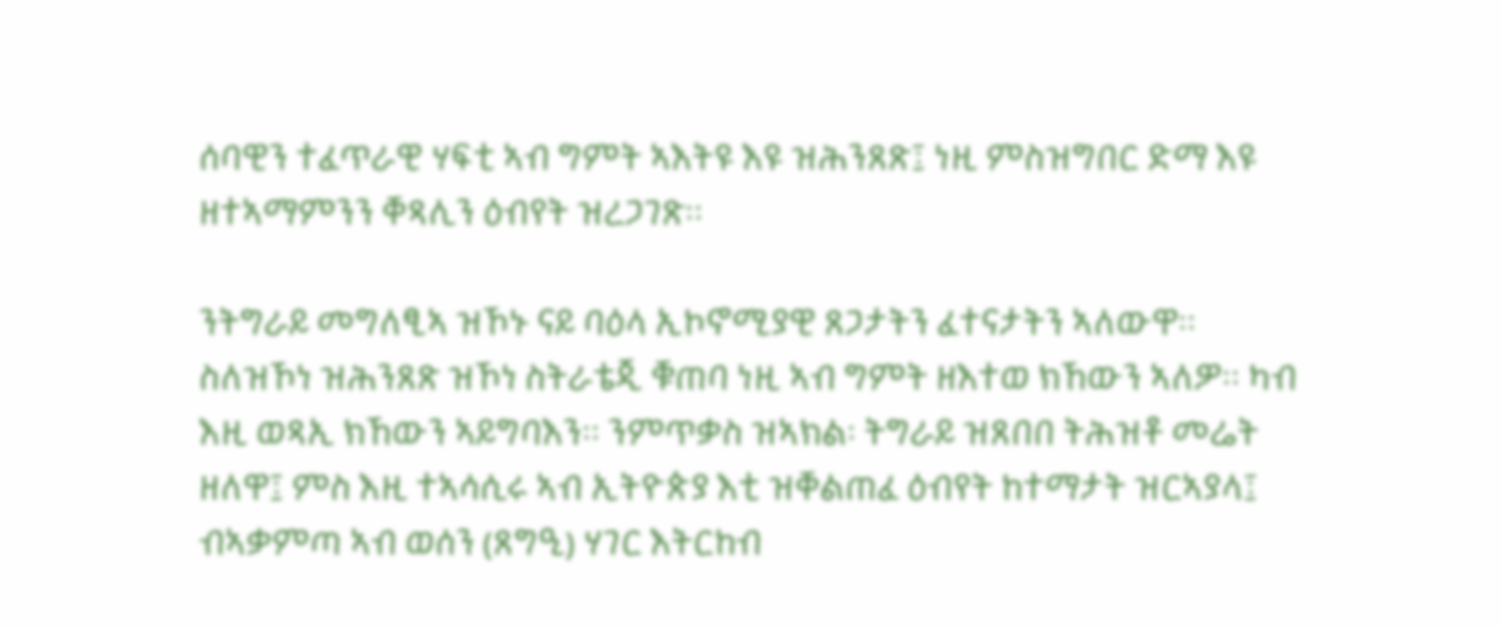ሰባዊን ተፈጥራዊ ሃፍቲ ኣብ ግምት ኣእትዩ እዩ ዝሕንጸጽ፤ ነዚ ምስዝግበር ድማ እዩ ዘተኣማምንን ቐጻሊን ዕብየት ዝረጋገጽ፡፡

ንትግራይ መግለፂኣ ዝኾኑ ናይ ባዕላ ኢኮኖሚያዊ ጸጋታትን ፈተናታትን ኣለውዋ፡፡ ስለዝኾነ ዝሕንጸጽ ዝኾነ ስትራቴጂ ቑጠባ ነዚ ኣብ ግምት ዘእተወ ክኸውን ኣለዎ፡፡ ካብ እዚ ወጻኢ ክኸውን ኣይግባእን፡፡ ንምጥቃስ ዝኣክል፡ ትግራይ ዝጸበበ ትሕዝቶ መሬት ዘለዋ፤ ምስ እዚ ተኣሳሲሩ ኣብ ኢትዮጵያ እቲ ዝቐልጠፈ ዕብየት ከተማታት ዝርኣያላ፤ ብኣቃምጣ ኣብ ወሰን (ጸግዒ) ሃገር እትርከብ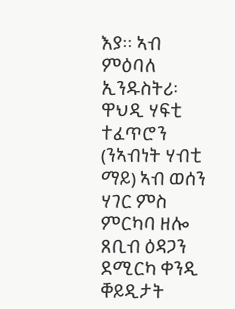እያ፡፡ ኣብ ምዕባለ ኢንዱስትሪ፡ ዋህዲ ሃፍቲ ተፈጥሮን (ንኣብነት ሃብቲ ማይ) ኣብ ወሰን ሃገር ምስ ምርካባ ዘሎ ጸቢብ ዕዳጋን ደሚርካ ቀንዲ ቐይዲታት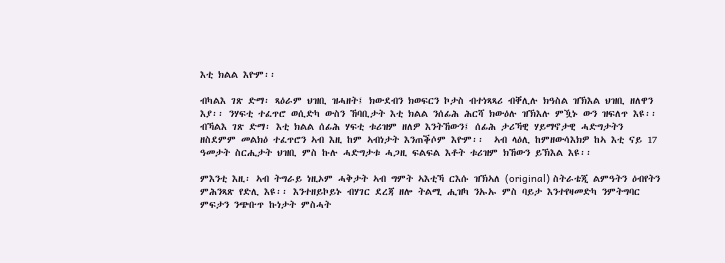እቲ ክልል እዮም፡፡

ብካልእ ገጽ ድማ፡ ጻዕራም ህዝቢ ዝሓዘት፤ ክውደብን ክወፍርን ኮታስ ብተነጻጻሪ ብቐሊሉ ክዓስል ዝኽእል ህዝቢ ዘለዋን እያ፡፡ ንሃፍቲ ተፈጥሮ ወሲድካ ውስን ኸባቢታት እቲ ክልል ንሰፊሕ ሕርሻ ክውዕሉ ዝኽእሉ ምዃኑ ውን ዝፍለጥ እዩ፡፡ ብኻልእ ገጽ ድማ፡ እቲ ክልል ሰፊሕ ሃፍቲ ቱሪዝም ዘለዎ እንትኸውን፤ ሰፊሕ ታሪኻዊ ሃይማኖታዊ ሓድግታትን ዘስደምም መልክዕ ተፈጥሮን ኣብ እዚ ከም ኣብነታት እንጠቕሶም እዮም፡፡  ኣብ ላዕሊ ከምዘውሳእክዎ ከኣ እቲ ናይ 17 ዓመታት ስርሒታት ህዝቢ ምስ ኩሉ ሓድግታቱ ሓጋዚ ፍልፍል እቶት ቱሪዝም ክኸውን ይኽእል እዩ፡፡

ምእንቲ እዚ፡ ኣብ ትግራይ ነዚኦም ሓቅታት ኣብ ግምት ኣእቲኻ ርእሱ ዝኽኣለ (original) ስትራቴጂ ልምዓትን ዕብየትን ምሕንጻጽ የድሊ እዩ፡፡ እንተዘይኮይኑ ብሃገር ደረጃ ዘሎ ትልሚ ሒዝካ ንኡኡ ምስ ባይታ እንተየዛመድካ ንምትግባር ምፍታን ንጭቡጥ ኩነታት ምስሓት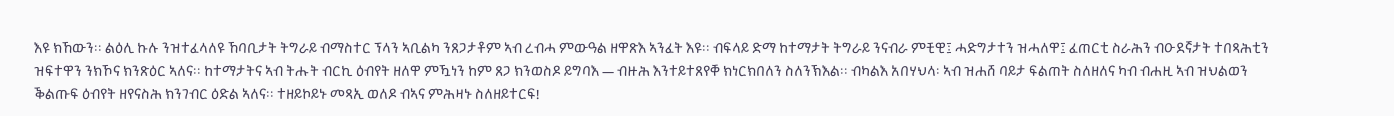እዩ ክኸውን፡፡ ልዕሊ ኩሉ ንዝተፈላለዩ ኸባቢታት ትግራይ ብማስተር ፕላን ኣቢልካ ንጸጋታቶም ኣብ ረብሓ ምውዓል ዘዋጽእ ኣንፈት እዩ፡፡ ብፍላይ ድማ ከተማታት ትግራይ ንናብራ ምቺዊ፤ ሓድግታተን ዝሓለዋ፤ ፈጠርቲ ስራሕን ብዑደኛታት ተበጻሕቲን ዝፍተዋን ንክኾና ክንጽዕር ኣለና፡፡ ከተማታትና ኣብ ትሑት ብርኪ ዕብየት ዘለዋ ምዃነን ከም ጸጋ ክንወስዶ ይግባእ — ብዙሕ እንተይተጸየቐ ክነርክበለን ስለንኽእል፡፡ ብካልእ አበሃህላ፡ ኣብ ዝሐሸ ባይታ ፍልጠት ስለዘለና ካብ ብሐዚ ኣብ ዝህልወን ቕልጡፍ ዕብየት ዘየናስሕ ክንገብር ዕድል ኣለና፡፡ ተዘይኮይኑ መጻኢ ወለዶ ብኣና ምሕዛኑ ስለዘይተርፍ!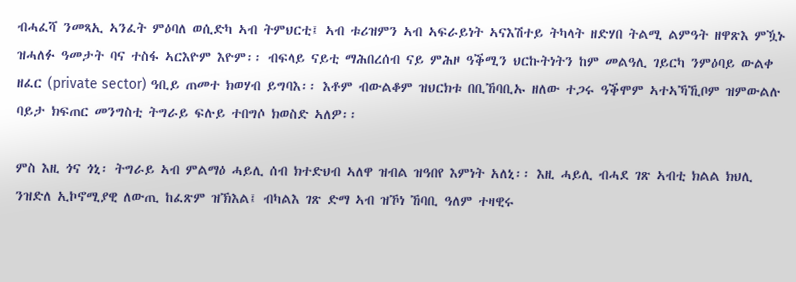ብሓፈሻ ንመጻኢ ኣንፈት ምዕባለ ወሲድካ ኣብ ትምህርቲ፤ ኣብ ቱሪዝምን ኣብ ኣፍራይነት ኣናእሽተይ ትካላት ዘድሃበ ትልሚ ልምዓት ዘዋጽእ ምዃኑ ዝሓለፉ ዓመታት ባና ተስፋ ኣርእዮም እዮም፡፡ ብፍላይ ናይቲ ማሕበረሰብ ናይ ምሕዞ ዓቕሚን ህርኩትነትን ከም መልዓሊ ገይርካ ንምዕባይ ውልቀ ዘፈር (private sector) ዓቢይ ጠመተ ክወሃብ ይግባእ፡፡ እቶም ብውልቆም ዝህርክቱ በቢኸባቢኡ ዘለው ተጋሩ ዓቕሞም ኣተኣኻኺቦም ዝምውልሉ ባይታ ክፍጠር መንግስቲ ትግራይ ፍሉይ ተበግሶ ክወስድ ኣለዎ፡፡

ምስ እዚ ጎና ጎኒ፡ ትግራይ ኣብ ምልማዕ ሓይሊ ሰብ ክተድህብ ኣለዋ ዝብል ዝዓበየ እምነት አለኒ፡፡ እዚ ሓይሊ ብሓደ ገጽ ኣብቲ ክልል ክህሊ ንዝድለ ኢኮኖሚያዊ ለውጢ ከፈጽም ዝኽእል፤ ብካልእ ገጽ ድማ ኣብ ዝኾነ ኸባቢ ዓለም ተዛዊሩ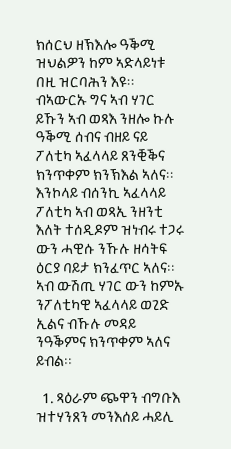ክሰርህ ዘኽእሎ ዓቕሚ ዝህልዎን ከም ኣድላይነቱ በዚ ዝርባሕን እዩ፡፡ ብኣውርኡ ግና ኣብ ሃገር ይኹን ኣብ ወጻእ ንዘሎ ኩሉ ዓቕሚ ሰብና ብዘይ ናይ ፖለቲካ ኣፈላላይ ጸንቒቕና ክንጥቀም ክንኽእል ኣለና፡፡ እንኮላይ ብሰንኪ ኣፈላላይ ፖለቲካ ኣብ ወጻኢ ንዘንቲ እለት ተሰዲዶም ዝነብሩ ተጋሩ ውን ሓዊሱ ንኹሉ ዘሳትፍ ዕርያ ባይታ ክንፈጥር ኣለና፡፡ ኣብ ውሽጢ ሃገር ውን ከምኡ ንፖለቲካዊ ኣፈላላይ ወጊድ ኢልና ብኹሉ መዳይ ንዓቕምና ክንጥቀም ኣለና ይብል፡፡

  1. ጻዕራም ጭዋን ብግቡእ ዝተሃንጸን መንእሰይ ሓይሊ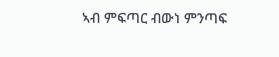ኣብ ምፍጣር ብውነ ምንጣፍ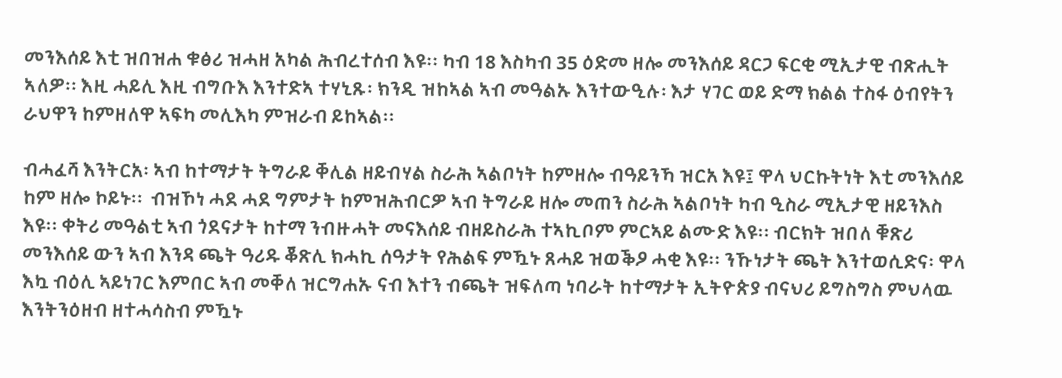መንእሰይ እቲ ዝበዝሐ ቁፅሪ ዝሓዘ አካል ሕብረተሰብ እዩ፡፡ ካብ 18 እስካብ 35 ዕድመ ዘሎ መንእሰይ ዳርጋ ፍርቂ ሚኢታዊ ብጽሒት ኣለዎ፡፡ እዚ ሓይሊ እዚ ብግቡእ እንተድኣ ተሃኒጹ፡ ክንዲ ዝከኣል ኣብ መዓልኡ እንተውዒሉ፡ እታ ሃገር ወይ ድማ ክልል ተስፋ ዕብየትን ራህዋን ከምዘለዋ ኣፍካ መሊእካ ምዝራብ ይከኣል፡፡

ብሓፈሻ እንትርአ፡ ኣብ ከተማታት ትግራይ ቐሊል ዘይብሃል ስራሕ ኣልቦነት ከምዘሎ ብዓይንኻ ዝርአ እዩ፤ ዋላ ህርኩትነት እቲ መንእሰይ ከም ዘሎ ኮይኑ፡፡  ብዝኾነ ሓደ ሓደ ግምታት ከምዝሕብርዎ ኣብ ትግራይ ዘሎ መጠን ስራሕ ኣልቦነት ካብ ዒስራ ሚኢታዊ ዘይንእስ እዩ፡፡ ቀትሪ መዓልቲ ኣብ ጎደናታት ከተማ ንብዙሓት መናእሰይ ብዘይስራሕ ተኣኪቦም ምርኣይ ልሙድ እዩ፡፡ ብርክት ዝበለ ቑጽሪ መንእሰይ ውን ኣብ እንዳ ጫት ዓሪዱ ቖጽሊ ክሓኪ ሰዓታት የሕልፍ ምዃኑ ጸሓይ ዝወቕዖ ሓቂ እዩ፡፡ ንኹነታት ጫት እንተወሲድና፡ ዋላ እኳ ብዕሊ ኣይነገር እምበር ኣብ መቐለ ዝርግሐኡ ናብ እተን ብጫት ዝፍለጣ ነባራት ከተማታት ኢትዮጵያ ብናህሪ ይግስግስ ምህላዉ እንትንዕዘብ ዘተሓሳስብ ምዃኑ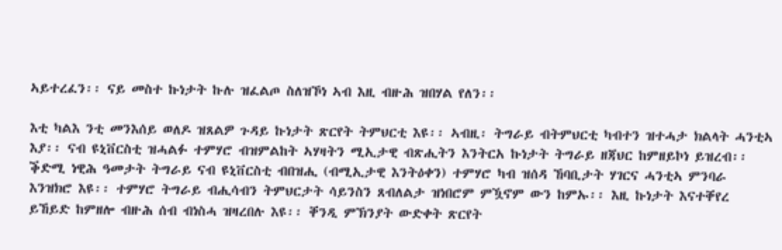ኣይተረፈን፡፡ ናይ መስተ ኩነታት ኩሉ ዝፈልጦ ስለዝኾነ ኣብ እዚ ብዙሕ ዝበሃል የለን፡፡

እቲ ካልእ ንቲ መንእሰይ ወለዶ ዝጸልዎ ጉዳይ ኩነታት ጽርየት ትምህርቲ እዩ፡፡ ኣብዚ፡ ትግራይ ብትምህርቲ ካብተን ዝተሓታ ክልላት ሓንቲኣ እያ፡፡ ናብ ዩኒቨርስቲ ዝሓልፉ ተምሃሮ ብዝምልከት ኣሃዛትን ሚኢታዊ ብጽሒትን እንትርአ ኩነታት ትግራይ ዘጃህር ከምዘይኮነ ይዝረብ፡፡ ቕድሚ ነዊሕ ዓመታት ትግራይ ናብ ዩኒቨርስቲ ብበዝሒ (ብሚኢታዊ እንትዕቀን) ተምሃሮ ካብ ዝሰዳ ኸባቢታት ሃገርና ሓንቲኣ ምንባራ እንዝክሮ እዩ፡፡ ተምሃሮ ትግራይ ብሒሳብን ትምህርታት ሳይንስን ጸብለልታ ዝነበሮም ምዃኖም ውን ከምኡ፡፡ እዚ ኩነታት እናተቐየረ ይኸይድ ከምዘሎ ብዙሕ ሰብ ብነስሓ ዝዛረበሉ እዩ፡፡ ቐንዲ ምኽንያት ውድቀት ጽርየት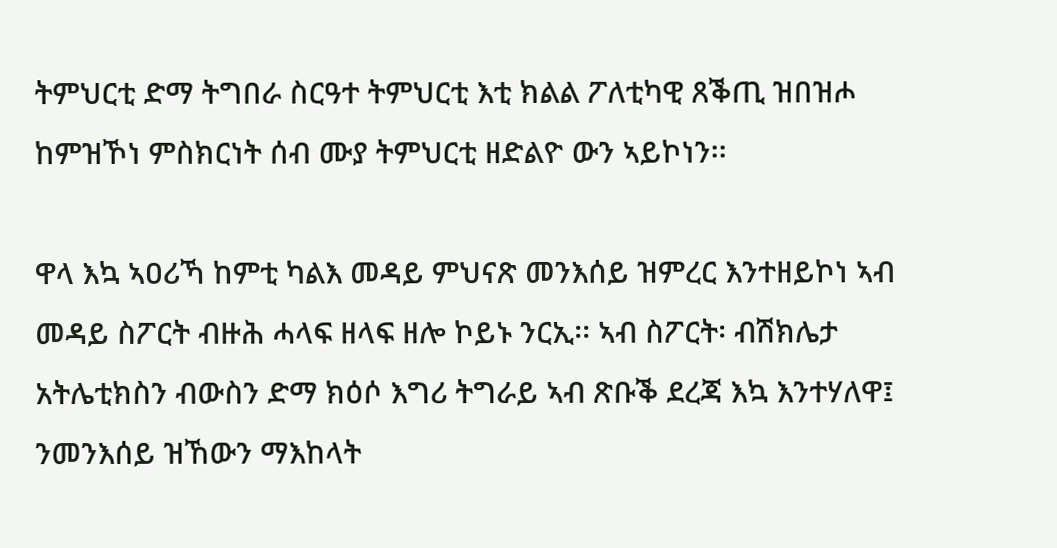ትምህርቲ ድማ ትግበራ ስርዓተ ትምህርቲ እቲ ክልል ፖለቲካዊ ጸቕጢ ዝበዝሖ ከምዝኾነ ምስክርነት ሰብ ሙያ ትምህርቲ ዘድልዮ ውን ኣይኮነን፡፡

ዋላ እኳ ኣዐሪኻ ከምቲ ካልእ መዳይ ምህናጽ መንእሰይ ዝምረር እንተዘይኮነ ኣብ መዳይ ስፖርት ብዙሕ ሓላፍ ዘላፍ ዘሎ ኮይኑ ንርኢ፡፡ ኣብ ስፖርት፡ ብሽክሌታ አትሌቲክስን ብውስን ድማ ክዕሶ እግሪ ትግራይ ኣብ ጽቡቕ ደረጃ እኳ እንተሃለዋ፤ ንመንእሰይ ዝኸውን ማእከላት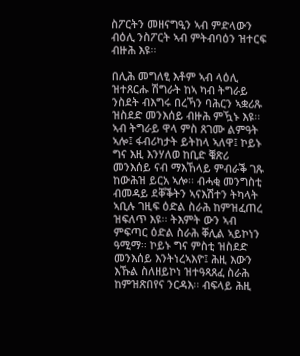ስፖርትን መዘናግዒን ኣብ ምድላውን ብዕሊ ንስፖርት ኣብ ምትብባዕን ዝተርፍ ብዙሕ እዩ፡፡

በሊሕ መግለፂ እቶም ኣብ ላዕሊ ዝተጸርሑ ሽግራት ከኣ ካብ ትግራይ ንስደት ብእግሩ በረኻን ባሕርን ኣቋሪጹ ዝስደድ መንእሰይ ብዙሕ ምዃኑ እዩ፡፡ ኣብ ትግራይ ዋላ ምስ ጸገሙ ልምዓት ኣሎ፤ ፋብሪካታት ይትከላ ኣለዋ፤ ኮይኑ ግና እዚ እንሃለወ ከቢድ ቑጽሪ መንእሰይ ናብ ማእኸላይ ምብራቕ ገጹ ከውሕዝ ይርአ ኣሎ፡፡ ብሓቂ መንግስቲ ብመዳይ ደቐቕትን ኣናእሽተን ትካላት ኣቢሉ ገዚፍ ዕድል ስራሕ ከምዝፈጠረ ዝፍለጥ እዩ፡፡ ትእምት ውን ኣብ ምፍጣር ዕድል ስራሕ ቐሊል ኣይኮነን ዓሚማ፡፡ ኮይኑ ግና ምስቲ ዝስደድ መንእሰይ እንትነረኣእዮ፤ ሕዚ እውን እኹል ስለዘይኮነ ዝተዓጻጸፈ ስራሕ ከምዝጽበየና ንርዳእ፡፡ ብፍላይ ሕዚ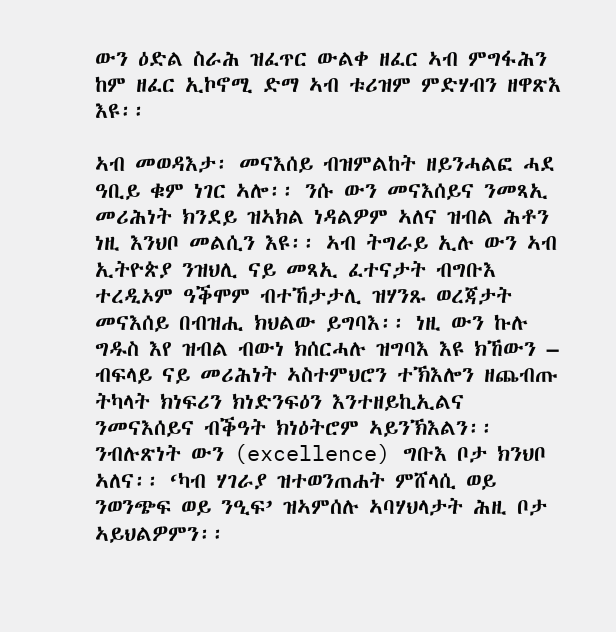ውን ዕድል ስራሕ ዝፈጥር ውልቀ ዘፈር ኣብ ምግፋሕን ከም ዘፈር ኢኮኖሚ ድማ ኣብ ቱሪዝም ምድሃብን ዘዋጽእ እዩ፡፡

ኣብ መወዳእታ፡ መናእሰይ ብዝምልከት ዘይንሓልፎ ሓደ ዓቢይ ቁም ነገር ኣሎ፡፡ ንሱ ውን መናእሰይና ንመጻኢ መሪሕነት ክንደይ ዝኣክል ነዳልዎም ኣለና ዝብል ሕቶን ነዚ እንህቦ መልሲን እዩ፡፡ ኣብ ትግራይ ኢሉ ውን ኣብ ኢትዮጵያ ንዝህሊ ናይ መጻኢ ፈተናታት ብግቡእ ተረዲኦም ዓቕሞም ብተኸታታሊ ዝሃንጹ ወረጃታት መናእሰይ በብዝሒ ክህልው ይግባእ፡፡ ነዚ ውን ኩሉ ግዱስ እየ ዝብል ብውነ ክሰርሓሉ ዝግባእ እዩ ክኸውን – ብፍላይ ናይ መሪሕነት ኣስተምህሮን ተኽእሎን ዘጨብጡ ትካላት ክነፍሪን ክነድንፍዕን እንተዘይኪኢልና ንመናእሰይና ብቕዓት ክነዕትሮም ኣይንኽእልን፡፡ ንብሉጽነት ውን (excellence) ግቡእ ቦታ ክንህቦ ኣለና፡፡ ‘ካብ ሃገራያ ዝተወንጠሐት ምሸላሲ ወይ ንወንጭፍ ወይ ንዒፍ’ ዝኣምሰሉ ኣባሃህላታት ሕዚ ቦታ ኣይህልዎምን፡፡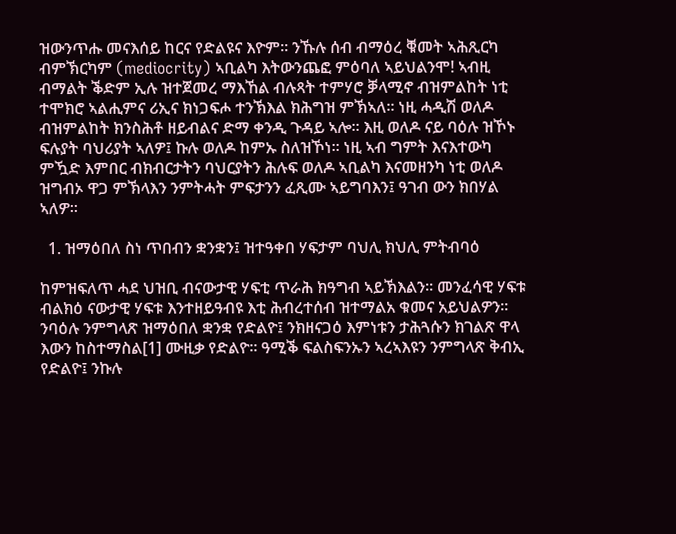ዝውንጥሑ መናእሰይ ከርና የድልዩና እዮም፡፡ ንኹሉ ሰብ ብማዕረ ቑመት ኣሕጺርካ ብምኽርካም (mediocrity) ኣቢልካ እትውንጨፎ ምዕባለ ኣይህልንሞ! ኣብዚ ብማልት ቕድም ኢሉ ዝተጀመረ ማእኸል ብሉጻት ተምሃሮ ቓላሚኖ ብዝምልከት ነቲ ተሞክሮ ኣልሒምና ሪኢና ክነጋፍሖ ተንኽእል ክሕግዝ ምኽኣለ፡፡ ነዚ ሓዲሽ ወለዶ ብዝምልከት ክንስሕቶ ዘይብልና ድማ ቀንዲ ጉዳይ ኣሎ፡፡ እዚ ወለዶ ናይ ባዕሉ ዝኾኑ ፍሉያት ባህሪያት ኣለዎ፤ ኩሉ ወለዶ ከምኡ ስለዝኾነ፡፡ ነዚ ኣብ ግምት እናእተውካ ምዃድ እምበር ብክብርታትን ባህርያትን ሕሉፍ ወለዶ ኣቢልካ እናመዘንካ ነቲ ወለዶ ዝግብኦ ዋጋ ምኽላእን ንምትሓት ምፍታንን ፈጺሙ ኣይግባእን፤ ዓገብ ውን ክበሃል ኣለዎ፡፡

  1. ዝማዕበለ ስነ ጥበብን ቋንቋን፤ ዝተዓቀበ ሃፍታም ባህሊ ክህሊ ምትብባዕ

ከምዝፍለጥ ሓደ ህዝቢ ብናውታዊ ሃፍቲ ጥራሕ ክዓግብ ኣይኽእልን፡፡ መንፈሳዊ ሃፍቱ ብልክዕ ናውታዊ ሃፍቱ እንተዘይዓብዩ እቲ ሕብረተሰብ ዝተማልአ ቁመና አይህልዎን፡፡ ንባዕሉ ንምግላጽ ዝማዕበለ ቋንቋ የድልዮ፤ ንክዘናጋዕ እምነቱን ታሕጓሱን ክገልጽ ዋላ እውን ከስተማስል[1] ሙዚቃ የድልዮ፡፡ ዓሚቕ ፍልስፍንኡን ኣረኣእዩን ንምግላጽ ቅብኢ የድልዮ፤ ንኩሉ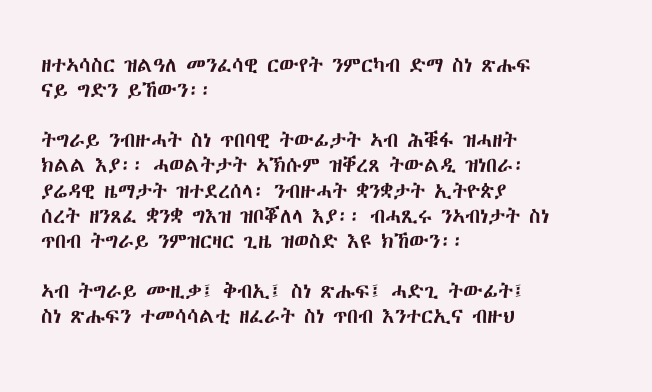ዘተኣሳስር ዝልዓለ መንፈሳዊ ርውየት ንምርካብ ድማ ስነ ጽሑፍ ናይ ግድን ይኸውን፡፡

ትግራይ ንብዙሓት ስነ ጥበባዊ ትውፊታት ኣብ ሕቑፋ ዝሓዘት ክልል እያ፡፡ ሓወልትታት ኣኽሱም ዝቐረጸ ትውልዲ ዝነበራ፡ ያሬዳዊ ዜማታት ዝተደረሰላ፡ ንብዙሓት ቋንቋታት ኢትዮጵያ ሰረት ዘንጸፈ ቋንቋ ግእዝ ዝቦቖለላ እያ፡፡ ብሓጺሩ ንኣብነታት ስነ ጥበብ ትግራይ ንምዝርዛር ጊዜ ዝወስድ እዩ ክኸውን፡፡

ኣብ ትግራይ ሙዚቃ፤ ቅብኢ፤ ስነ ጽሑፍ፤ ሓድጊ ትውፊት፤ ስነ ጽሑፍን ተመሳሳልቲ ዘፈራት ስነ ጥበብ እንተርኢና ብዙህ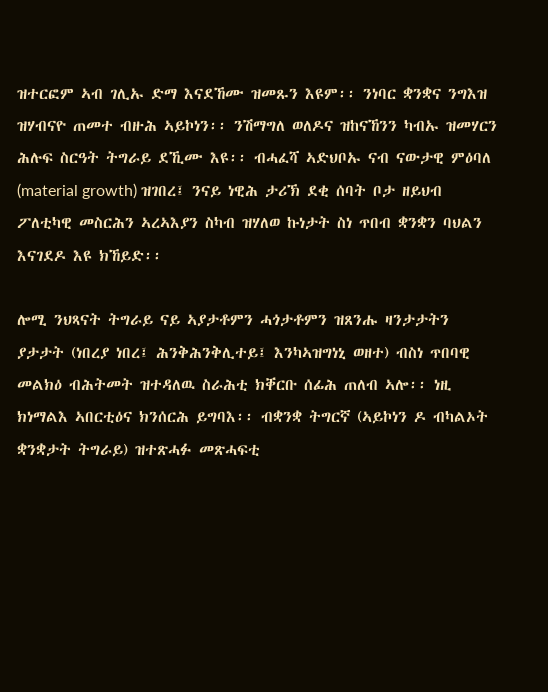ዝተርፎም ኣብ ገሊኡ ድማ እናደኸሙ ዝመጹን እዩም፡፡ ንነባር ቋንቋና ንግእዝ ዝሃብናዮ ጠመተ ብዙሕ ኣይኮነን፡፡ ንሽማግለ ወለዶና ዝከናኸንን ካብኡ ዝመሃርን ሕሉፍ ስርዓት ትግራይ ደኺሙ እዩ፡፡ ብሓፈሻ ኣድህቦኡ ናብ ናውታዊ ምዕባለ (material growth) ዝገበረ፤ ንናይ ነዊሕ ታሪኽ ደቂ ሰባት ቦታ ዘይህብ ፖለቲካዊ መስርሕን ኣረኣእያን ስካብ ዝሃለወ ኩነታት ስነ ጥበብ ቋንቋን ባህልን እናገደዶ እዩ ክኸይድ፡፡

ሎሚ ንህጻናት ትግራይ ናይ ኣያታቶምን ሓጎታቶምን ዝጸንሑ ዛንታታትን ያታታት (ነበረያ ነበረ፤ ሕንቅሕንቅሊተይ፤ እንካኣዝግነኒ ወዘተ) ብስነ ጥበባዊ መልክዕ ብሕትመት ዝተዳለዉ ስራሕቲ ክቐርቡ ሰፊሕ ጠለብ ኣሎ፡፡ ነዚ ክነማልእ ኣበርቲዕና ክንሰርሕ ይግባእ፡፡ ብቋንቋ ትግርኛ (ኣይኮነን ዶ ብካልኦት ቋንቋታት ትግራይ) ዝተጽሓፉ መጽሓፍቲ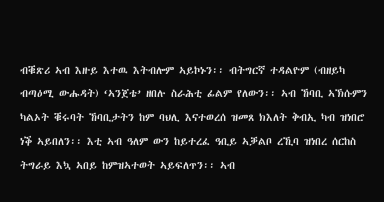ብቑጽሪ ኣብ እዙይ እተዉ እትብሎም ኣይኮኑን፡፡ ብትግርኛ ተዳልዮም (ብዘይካ ብጣዕሚ ውሑዳት) ‘ኣንጀቴ’ ዘበሉ ስራሕቲ ፊልም የለውን፡፡ ኣብ ኸባቢ ኣኽሱምን ካልኦት ቑሩባት ኸባቢታትን ከም ባህሊ እናተወረሰ ዝመጸ ክእለት ቅብኢ ካብ ዝነበሮ ነቕ ኣይበለን፡፡ እቲ ኣብ ዓለም ውን ከይተረፈ ዓቢይ ኣቓልቦ ረኺባ ዝነበረ ሰርከስ ትግራይ እኳ ኣበይ ከምዝኣተወት ኣይፍለጥን፡፡ ኣብ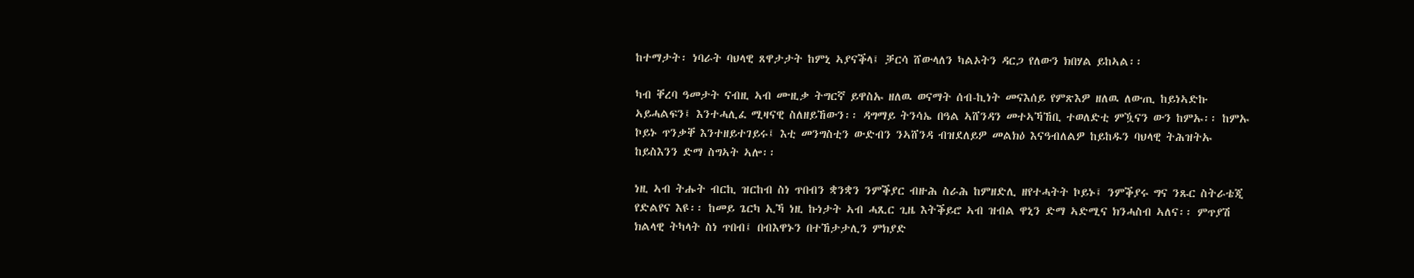ከተማታት፡ ነባራት ባህላዊ ጸዋታታት ከምኒ ኣያናቕላ፤ ቓርሳ ሸውላለን ካልኦትን ዳርጋ የለውን ክበሃል ይከኣል፡፡

ካብ ቐረባ ዓመታት ናብዚ ኣብ ሙዚቃ ትግርኛ ይዋስኡ ዘለዉ ወናማት ሰብ-ኪነት መናእሰይ የምጽእዎ ዘለዉ ለውጢ ከይነኣድኩ ኣይሓልፍን፤ እንተሓሊፈ ሚዛናዊ ስለዘይኸውን፡፡ ዳግማይ ትንሳኤ በዓል ኣሸንዳን መተኣኻኸቢ ተወለድቲ ምዃናን ውን ከምኡ፡፡ ከምኡ ኮይኑ ጥንቃቐ እንተዘይተገይሩ፤ እቲ መንግስቲን ውድብን ንኣሸንዳ ብዝደለይዎ መልክዕ እናዓብለልዎ ከይከዱን ባህላዊ ትሕዝትኡ ከይስእንን ድማ ስግኣት ኣሎ፡፡

ነዚ ኣብ ትሑት ብርኪ ዝርከብ ስነ ጥበብን ቋንቋን ንምቕያር ብዙሕ ስራሕ ከምዘድሊ ዘየተሓትት ኮይኑ፤ ንምቕያሩ ግና ንጹር ስትራቴጂ የድልየና እዩ፡፡ ከመይ ጌርካ ኢኻ ነዚ ኩነታት ኣብ ሓጺር ጊዜ እትቕይሮ ኣብ ዝብል ዋኒን ድማ ኣድሚና ክንሓስብ ኣለና፡፡ ምጥያሽ ክልላዊ ትካላት ስነ ጥበብ፤ በብእዋኑን በተኸታታሊን ምክያድ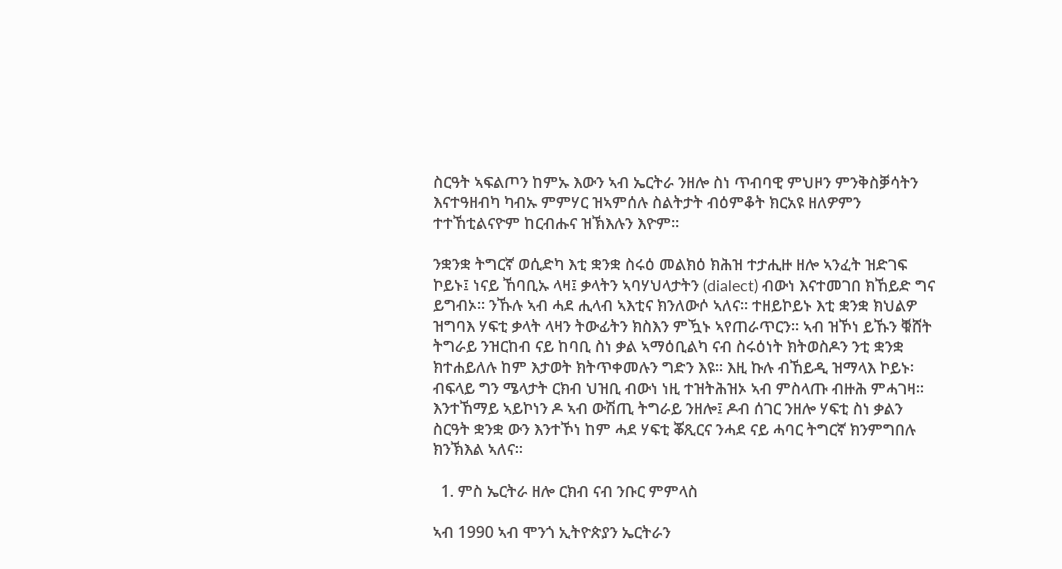ስርዓት ኣፍልጦን ከምኡ እውን ኣብ ኤርትራ ንዘሎ ስነ ጥብባዊ ምህዞን ምንቅስቓሳትን እናተዓዘብካ ካብኡ ምምሃር ዝኣምሰሉ ስልትታት ብዕምቆት ክርአዩ ዘለዎምን ተተኸቲልናዮም ከርብሑና ዝኽእሉን እዮም፡፡

ንቋንቋ ትግርኛ ወሲድካ እቲ ቋንቋ ስሩዕ መልክዕ ክሕዝ ተታሒዙ ዘሎ ኣንፈት ዝድገፍ ኮይኑ፤ ነናይ ኸባቢኡ ላዛ፤ ቃላትን ኣባሃህላታትን (dialect) ብውነ እናተመገበ ክኸይድ ግና ይግብኦ፡፡ ንኹሉ ኣብ ሓደ ሒላብ ኣእቲና ክንለውሶ ኣለና፡፡ ተዘይኮይኑ እቲ ቋንቋ ክህልዎ ዝግባእ ሃፍቲ ቃላት ላዛን ትውፊትን ክስእን ምዃኑ ኣየጠራጥርን፡፡ ኣብ ዝኾነ ይኹን ቑሸት ትግራይ ንዝርከብ ናይ ከባቢ ስነ ቃል ኣማዕቢልካ ናብ ስሩዕነት ክትወስዶን ንቲ ቋንቋ ክተሐይለሉ ከም እታወት ክትጥቀመሉን ግድን እዩ፡፡ እዚ ኩሉ ብኸይዲ ዝማላእ ኮይኑ፡ ብፍላይ ግን ሜላታት ርክብ ህዝቢ ብውነ ነዚ ተዝትሕዝኦ ኣብ ምስላጡ ብዙሕ ምሓገዛ፡፡ እንተኸማይ ኣይኮነን ዶ ኣብ ውሽጢ ትግራይ ንዘሎ፤ ዶብ ሰገር ንዘሎ ሃፍቲ ስነ ቃልን ስርዓት ቋንቋ ውን እንተኾነ ከም ሓደ ሃፍቲ ቖጺርና ንሓደ ናይ ሓባር ትግርኛ ክንምግበሉ ክንኽእል ኣለና፡፡

  1. ምስ ኤርትራ ዘሎ ርክብ ናብ ንቡር ምምላስ

ኣብ 1990 ኣብ ሞንጎ ኢትዮጵያን ኤርትራን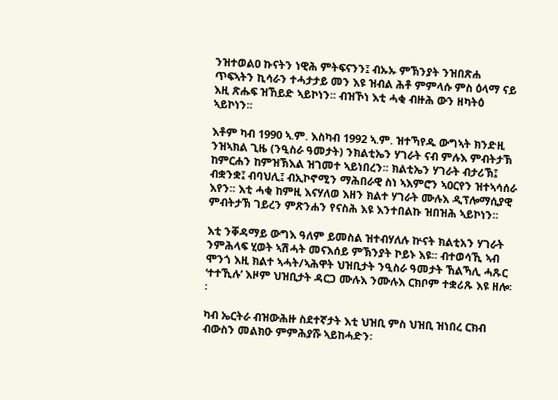ንዝተወልዐ ኩናትን ነዊሕ ምትፍናንን፤ ብኡኡ ምኽንያት ንዝበጽሐ ጥፍኣትን ኪሳራን ተሓታታይ መን እዩ ዝብል ሕቶ ምምላሱ ምስ ዕላማ ናይ እዚ ጽሑፍ ዝኸይድ ኣይኮነን፡፡ ብዝኾነ እቲ ሓቂ ብዙሕ ውን ዘካትዕ ኣይኮነን፡፡

እቶም ካብ 1990 ኣ.ም. እስካብ 1992 ኣ.ም. ዝተኻየዱ ውግኣት ክንድዚ ንዝኣክል ጊዜ (ንዒስራ ዓመታት) ንክልቲኤን ሃገራት ናብ ምሉእ ምብትታኽ ከምርሐን ከምዝኽእል ዝገመተ ኣይነበረን፡፡ ክልቲኤን ሃገራት ብታሪኽ፤ ብቋንቋ፤ ብባህሊ፤ ብኢኮኖሚን ማሕበራዊ ስነ ኣእምሮን ኣዐርየን ዝተኣሳሰራ እየን፡፡ እቲ ሓቂ ከምዚ እናሃለወ እዘን ክልተ ሃገራት ሙሉእ ዲፕሎማሲያዊ ምብትታኽ ገይረን ምጽንሐን የናስሕ እዩ እንተበልኩ ዝበዝሕ ኣይኮነን፡፡

እቲ ንቐዳማይ ውግእ ዓለም ይመስል ዝተብሃለሉ ኵናት ክልቲአን ሃገራት ንምሕላፍ ሂወት ኣሽሓት መናእሰይ ምኽንያት ኮይኑ እዩ፡፡ ብተወሳኺ ኣብ ሞንጎ እዚ ክልተ ኣሓት/ኣሕዋት ህዝቢታት ንዒስራ ዓመታት ኸልኻሊ ሓጹር ‘ተተኺሉ’ እዞም ህዝቢታት ዳርጋ ሙሉእ ንሙሉእ ርክቦም ተቋሪጹ እዩ ዘሎ፡፡

ካብ ኤርትራ ብዝውሕዙ ስደተኛታት እቲ ህዝቢ ምስ ህዝቢ ዝነበረ ርክብ ብውስን መልክዑ ምምሕያሹ ኣይከሓድን፡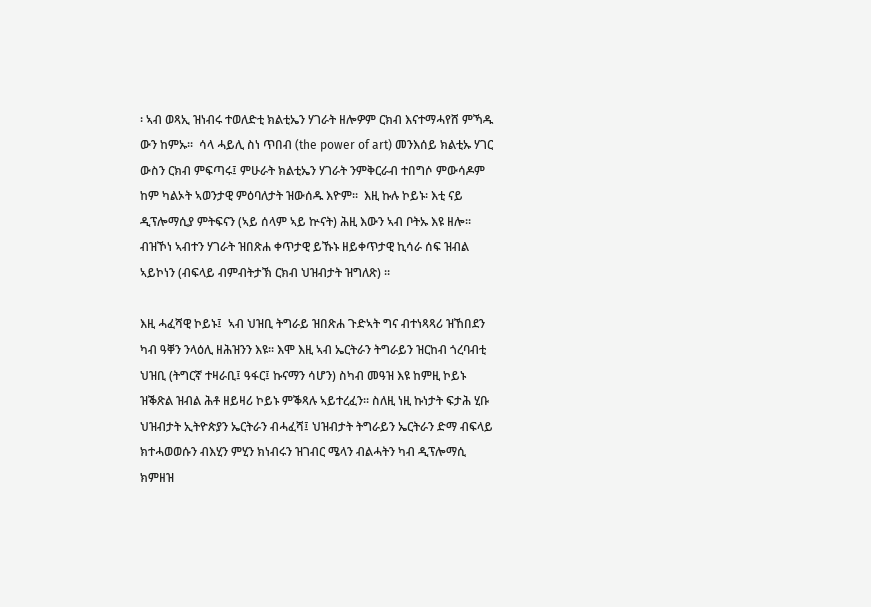፡ ኣብ ወጻኢ ዝነብሩ ተወለድቲ ክልቲኤን ሃገራት ዘሎዎም ርክብ እናተማሓየሸ ምኻዱ ውን ከምኡ፡፡  ሳላ ሓይሊ ስነ ጥበብ (the power of art) መንእሰይ ክልቲኡ ሃገር ውስን ርክብ ምፍጣሩ፤ ምሁራት ክልቲኤን ሃገራት ንምቅርራብ ተበግሶ ምውሳዶም ከም ካልኦት ኣወንታዊ ምዕባለታት ዝውሰዱ እዮም፡፡  እዚ ኩሉ ኮይኑ፡ እቲ ናይ ዲፕሎማሲያ ምትፍናን (ኣይ ሰላም ኣይ ኵናት) ሕዚ እውን ኣብ ቦትኡ እዩ ዘሎ፡፡ ብዝኾነ ኣብተን ሃገራት ዝበጽሐ ቀጥታዊ ይኹኑ ዘይቀጥታዊ ኪሳራ ሰፍ ዝብል ኣይኮነን (ብፍላይ ብምብትታኽ ርክብ ህዝብታት ዝግለጽ) ፡፡

እዚ ሓፈሻዊ ኮይኑ፤  ኣብ ህዝቢ ትግራይ ዝበጽሐ ጉድኣት ግና ብተነጻጻሪ ዝኸበደን ካብ ዓቐን ንላዕሊ ዘሕዝንን እዩ፡፡ እሞ እዚ ኣብ ኤርትራን ትግራይን ዝርከብ ጎረባብቲ ህዝቢ (ትግርኛ ተዛራቢ፤ ዓፋር፤ ኩናማን ሳሆን) ስካብ መዓዝ እዩ ከምዚ ኮይኑ ዝቕጽል ዝብል ሕቶ ዘይዛሪ ኮይኑ ምቕጻሉ ኣይተረፈን፡፡ ስለዚ ነዚ ኩነታት ፍታሕ ሂቡ ህዝብታት ኢትዮጵያን ኤርትራን ብሓፈሻ፤ ህዝብታት ትግራይን ኤርትራን ድማ ብፍላይ ክተሓወወሱን ብእሂን ምሂን ክነብሩን ዝገብር ሜላን ብልሓትን ካብ ዲፕሎማሲ ክምዘዝ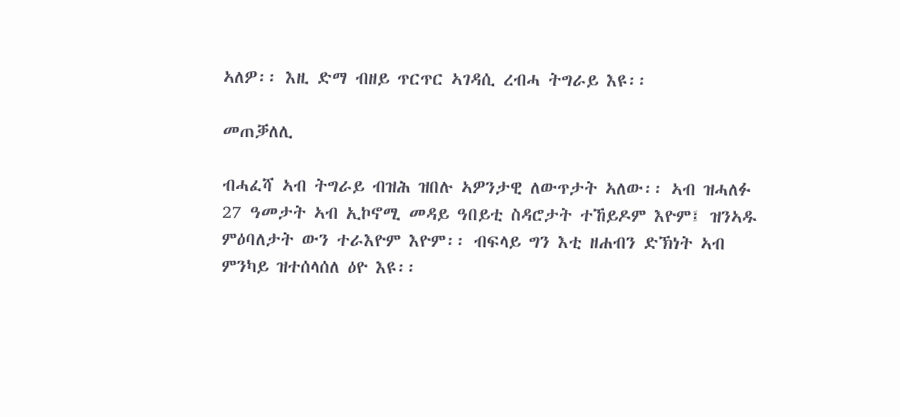ኣለዎ፡፡ እዚ ድማ ብዘይ ጥርጥር ኣገዳሲ ረብሓ ትግራይ እዩ፡፡

መጠቓለሊ

ብሓፈሻ ኣብ ትግራይ ብዝሕ ዝበሉ ኣዎንታዊ ለውጥታት ኣለው፡፡ ኣብ ዝሓለፉ 27 ዓመታት ኣብ ኢኮኖሚ መዳይ ዓበይቲ ስዳሮታት ተኸይዶም እዮም፤ ዝንኣዱ ምዕባለታት ውን ተራእዮም እዮም፡፡ ብፍላይ ግን እቲ ዘሐብን ድኽነት ኣብ ምንካይ ዝተሰላሰለ ዕዮ እዩ፡፡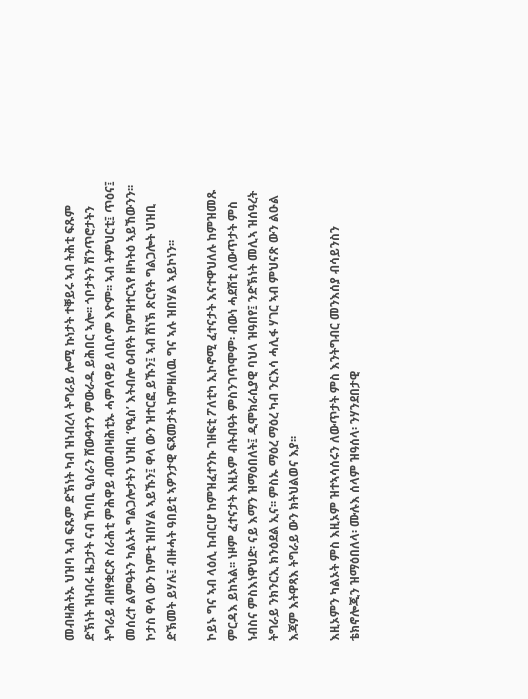መብዛሕትኡ ህዝባ ኣብ ፍጹም ድኽነት ካብ ዝነብረላ ትግራይ ሎሚ ኩነታት ተቐይሩ ኣብ ትሕቲ ፍጹም ድኽነት ዝነብሩ ዜጋታት ናብ ኸባቢ ዒስራን ሸውዓተን ምውራዱ ይሕበር ኣሎ፡፡ ጎቦታትን ሽንጥሮታትን ትግራይ ብዘየቋርጽ ስራሕቲ ምሕዋይ ብመብዛሕቲኡ ሓምለዋይ ለቢሶም እዮም፡፡ ኣብ ትምህርቲ፤ ጥዕና፤ መሰረተ ልምዓትን ካልኦት ግልጋሎታትን ህዝቢ ‘የዒስ’ እትብሎ ዕብየት ከምዝተርኣየ ዘካትዕ ኣይኸውንን፡፡ ኮታስ ዋላ ውን ከምቲ ዝበሃል ኣይኹን፤ ዋላ ውን ዝተርፎ ይኹን፤ ኣብ ሸነኽ ጽርየት ግልጋሎት ህዝቢ ድኽመት ይሃሉ፤ ብዙሓት ዓበይቲ ኣዎንታዊ ፍጻመታት ከምዘለዉ ግና ኣሉ ዝበሃል ኣይኮነን፡፡

ኮይኑ ግና ኣብ ላዕሊ ከብርሆ ከምዝፈተንኩ ገዘፍቲ ፖለቲካ ኢኮኖሚ ፈተናታት እናተዋህለሉ ከምዝመጹ ምርዳእ ይከኣል፡፡ ነዞም ፈተናታት እዚኦም ብትብዓት ምስንገጥሞም፡ ብውነ ሓደሽቲ ለውጥታት ምስ ነብስና ምስእነዋህድ፡ ናይ እማን ዝማዕበለት፤ ዲሞክራሲያዊ ባህላ ዝዓበየ፤ ንድኽነት መሊኣ ዝሰዓረት ትግራይ ንክንርኢ ክንዕደል ኢና፡፡ ምስኡ ማዕረ ማዕረ ካብ ንርእሳ ሓሊፋ ሃገር ኣብ ምህናጽ ውን ልዑል እጃም እትዋጻእ ትግራይ ውን ክትህልወና እያ፡፡

እዚኦምን ካልኦት ምስ እዚኦም ዝተኣሳሰሩን ለውጥታት ምስ እንትግብር መንእሰያ ብሳይንስን ቴክኖሎጂን ዝማዕበለላ፡ ሙሉእ ሰላም ዝዓሰላ፡ ንሃንደበታዊ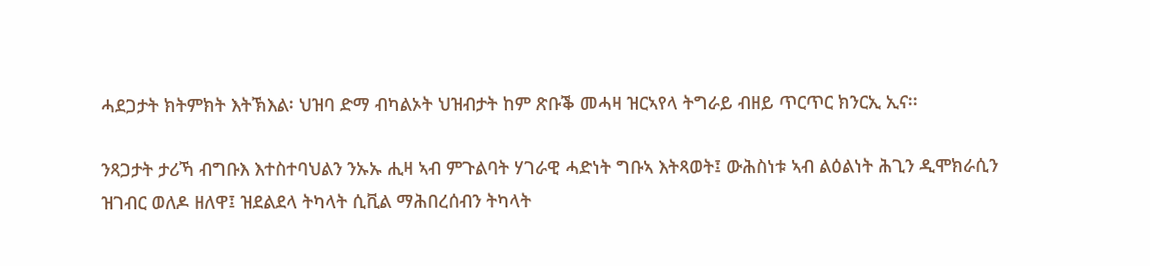ሓደጋታት ክትምክት እትኽእል፡ ህዝባ ድማ ብካልኦት ህዝብታት ከም ጽቡቕ መሓዛ ዝርኣየላ ትግራይ ብዘይ ጥርጥር ክንርኢ ኢና፡፡

ንጻጋታት ታሪኻ ብግቡእ እተስተባህልን ንኡኡ ሒዛ ኣብ ምጉልባት ሃገራዊ ሓድነት ግቡኣ እትጻወት፤ ውሕስነቱ ኣብ ልዕልነት ሕጊን ዲሞክራሲን ዝገብር ወለዶ ዘለዋ፤ ዝደልደላ ትካላት ሲቪል ማሕበረሰብን ትካላት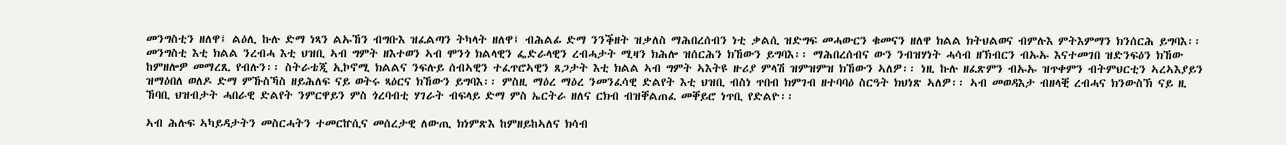መንግስቲን ዘለዋ፤ ልዕሊ ኩሉ ድማ ነጻን ልኡኸን ብግቡእ ዝፈልጣን ትካላት ዘለዋ፤ ብሕልፊ ድማ ንንቕዘት ዝቃለስ ማሕበረሰብን ነቲ ቃልሲ ዝድግፍ መሓውርን ቁመናን ዘለዋ ክልል ክትህልወና ብምሉእ ምትእምማን ክንሰርሕ ይግባእ፡፡ መንግስቲ እቲ ክልል ንረብሓ እቲ ህዝቢ ኣብ ግምት ዘእተወን ኣብ ሞንጎ ክልላዊን ፌድራላዊን ረብሓታት ሚዛን ክሕሎ ዝሰርሕን ክኸውን ይግባእ፡፡ ማሕበረሰብና ውን ንብዝሃነት ሓሳብ ዘኽብርን ብኡኡ እናተመገበ ዝድንፍዕን ክኸው ከምዘሎዎ መማረጺ የብሉን፡፡ ስትራቴጂ ኢኮኖሚ ክልልና ንፍሉይ ሰብኣዊን ተፈጥሮኣዊን ጸጋታት እቲ ክልል ኣብ ግምት ኣእትዩ ዙሪያ ምላሽ ዝምዝምዝ ክኸውን ኣለዎ፡፡ ነዚ ኩሉ ዘፈጽምን ብኡኡ ዝጥቀምን ብትምህርቲን ኣረኣእያይን ዝማዕበለ ወለዶ ድማ ምኹስኻስ ዘይሕለፍ ናይ ወትሩ ጻዕርና ክኸውን ይግባእ፡፡ ምስዚ ማዕረ ማዕረ ንመንፈሳዊ ድልየት እቲ ህዝቢ ብስነ ጥበብ ክምገብ ዘተባባዕ ስርዓት ክህነጽ ኣለዎ፡፡ ኣብ መወዳእታ ብዘላቒ ረብሓና ክንውስኽ ናይ ዚ ኸባቢ ህዝብታት ሓበራዊ ድልየት ንምርዋይን ምስ ጎረባብቲ ሃገራት ብፍላይ ድማ ምስ ኤርትራ ዘለና ርክብ ብዝቐልጠፈ መቐይሮ ነጥቢ የድልዮ፡፡

ኣብ ሕሉፍ ኣካይዳታትን መስርሓትን ተመርኵሲና መሰረታዊ ለውጢ ክነምጽእ ከምዘይከኣለና ክሳብ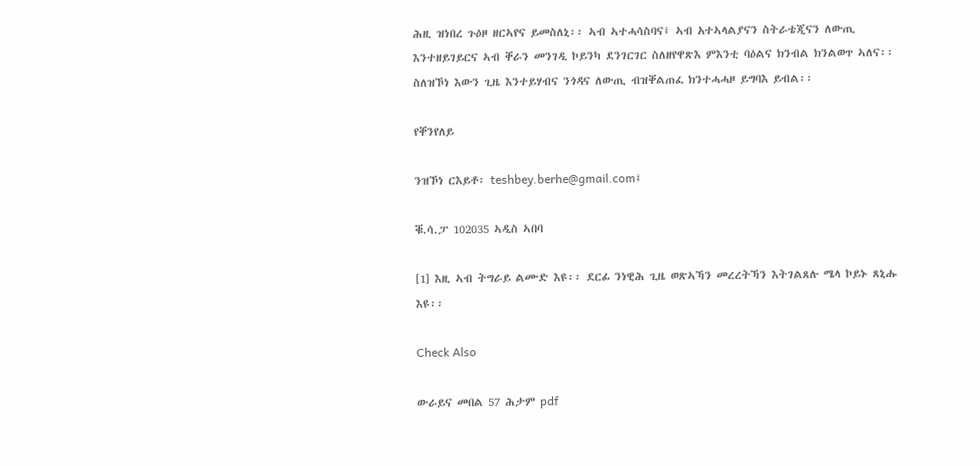ሕዚ ዝነበረ ጉዕዞ ዘርኣየና ይመስለኒ፡፡ ኣብ ኣተሓሳስባና፤ ኣብ አተኣላልያናን ስትራቴጂናን ለውጢ እንተዘይገይርና ኣብ ቐራን መንገዲ ኮይንካ ደንገርገር ስለዘየዋጽእ ምእንቲ ባዕልና ክንብል ክንልወጥ ኣለና፡፡ ስለዝኾነ እውን ጊዜ እንተይሃብና ንጎዳና ለውጢ ብዝቐልጠፈ ክንተሓሓዞ ይግባእ ይብል፡፡

የቐንየለይ

ንዝኾነ ርእይቶ፡ teshbey.berhe@gmail.com፤

ቑ.ሳ.ፓ 102035 ኣዲስ ኣበባ

[1] እዚ ኣብ ትግራይ ልሙድ እዩ፡፡ ደርፊ ንነዊሕ ጊዜ ወጽኣኻን መረረትኻን እትገልጸሉ ሜላ ኮይኑ ጸኒሑ እዩ፡፡

Check Also

ውራይና መበል 57 ሕታም pdf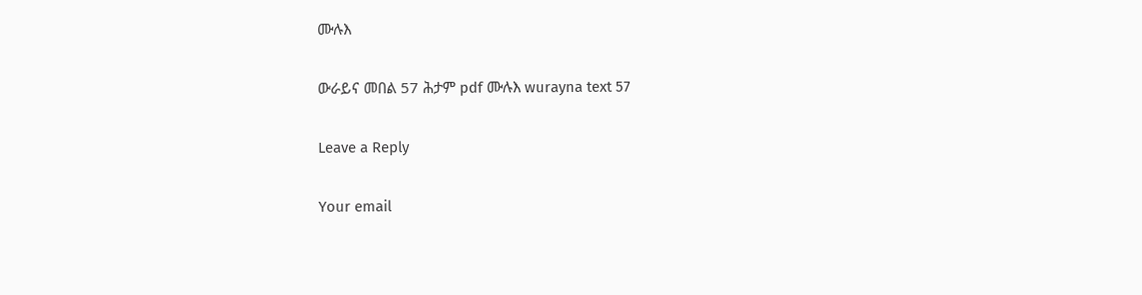ሙሉእ

ውራይና መበል 57 ሕታም pdf ሙሉእ wurayna text 57

Leave a Reply

Your email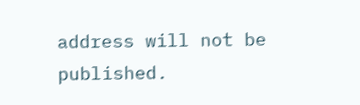address will not be published.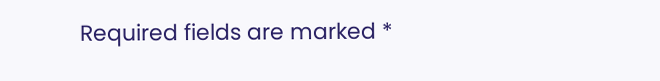Required fields are marked *